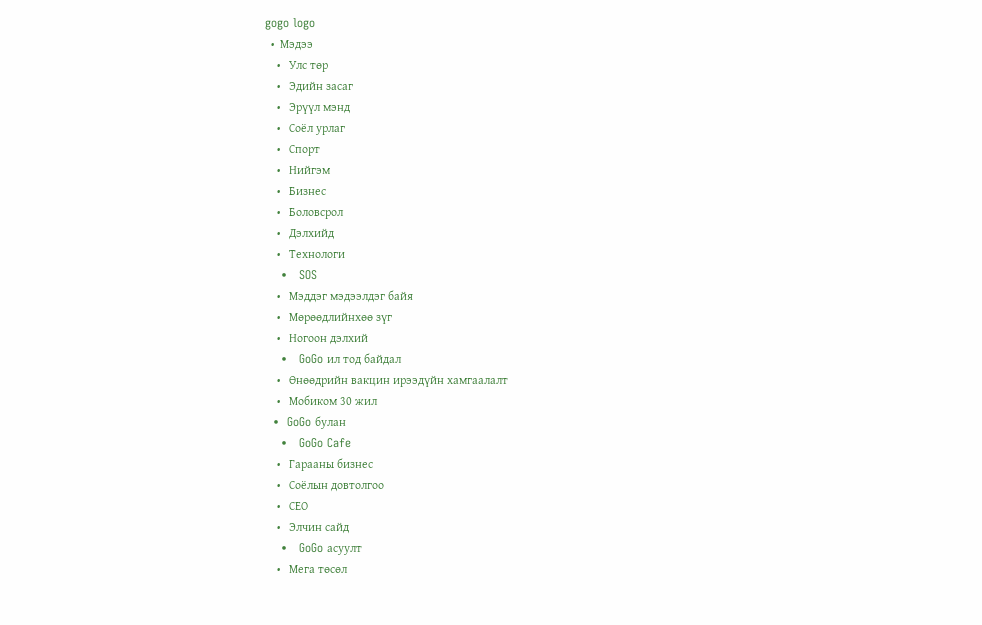gogo logo
  •  Мэдээ
    •   Улс төр
    •   Эдийн засаг
    •   Эрүүл мэнд
    •   Соёл урлаг
    •   Спорт
    •   Нийгэм
    •   Бизнес
    •   Боловсрол
    •   Дэлхийд
    •   Технологи
    •   SOS
    •   Мэддэг мэдээлдэг байя
    •   Мөрөөдлийнхөө зүг
    •   Ногоон дэлхий
    •   GoGo ил тод байдал
    •   Өнөөдрийн вакцин ирээдүйн хамгаалалт
    •   Мобиком 30 жил
  •  GoGo булан
    •   GoGo Cafe
    •   Гарааны бизнес
    •   Соёлын довтолгоо
    •   СEO
    •   Элчин сайд
    •   GoGo асуулт
    •   Мега төсөл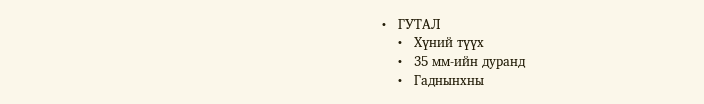•   ГУТАЛ
    •   Хүний түүх
    •   35 мм-ийн дуранд
    •   Гаднынхны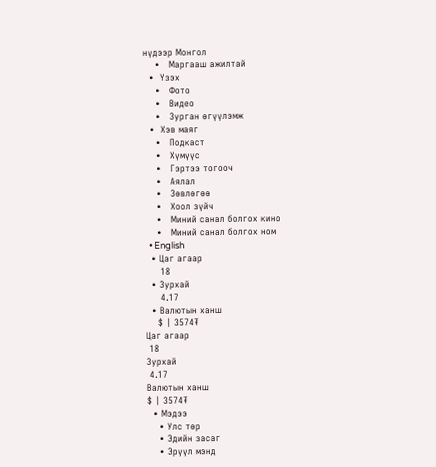нүдээр Монгол
    •   Маргааш ажилтай
  •  Үзэх
    •   Фото
    •   Видео
    •   Зурган өгүүлэмж
  •  Хэв маяг
    •   Подкаст
    •   Хүмүүс
    •   Гэртээ тогооч
    •   Аялал
    •   Зөвлөгөө
    •   Хоол зүйч
    •   Миний санал болгох кино
    •   Миний санал болгох ном
  • English
  • Цаг агаар
     18
  • Зурхай
     4.17
  • Валютын ханш
    $ | 3574₮
Цаг агаар
 18
Зурхай
 4.17
Валютын ханш
$ | 3574₮
  • Мэдээ
    • Улс төр
    • Эдийн засаг
    • Эрүүл мэнд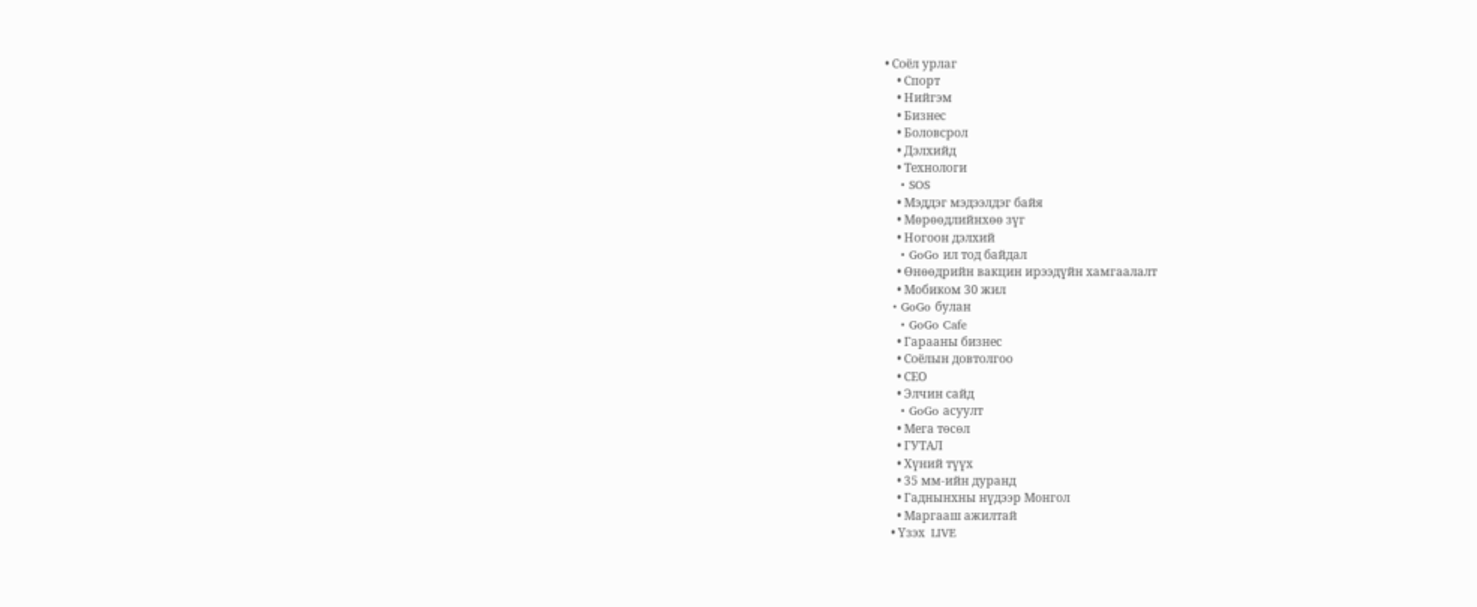• Соёл урлаг
    • Спорт
    • Нийгэм
    • Бизнес
    • Боловсрол
    • Дэлхийд
    • Технологи
    • SOS
    • Мэддэг мэдээлдэг байя
    • Мөрөөдлийнхөө зүг
    • Ногоон дэлхий
    • GoGo ил тод байдал
    • Өнөөдрийн вакцин ирээдүйн хамгаалалт
    • Мобиком 30 жил
  • GoGo булан
    • GoGo Cafe
    • Гарааны бизнес
    • Соёлын довтолгоо
    • СEO
    • Элчин сайд
    • GoGo асуулт
    • Мега төсөл
    • ГУТАЛ
    • Хүний түүх
    • 35 мм-ийн дуранд
    • Гаднынхны нүдээр Монгол
    • Маргааш ажилтай
  • Үзэх  LIVE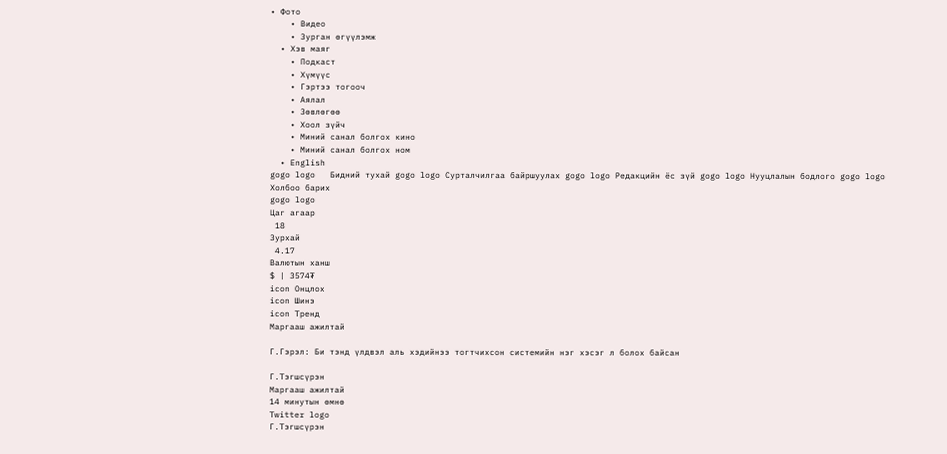• Фото
    • Видео
    • Зурган өгүүлэмж
  • Хэв маяг
    • Подкаст
    • Хүмүүс
    • Гэртээ тогооч
    • Аялал
    • Зөвлөгөө
    • Хоол зүйч
    • Миний санал болгох кино
    • Миний санал болгох ном
  • English
gogo logo   Бидний тухай gogo logo Сурталчилгаа байршуулах gogo logo Редакцийн ёс зүй gogo logo Нууцлалын бодлого gogo logo Холбоо барих
gogo logo
Цаг агаар
 18
Зурхай
 4.17
Валютын ханш
$ | 3574₮
icon Онцлох
icon Шинэ
icon Тренд
Маргааш ажилтай

Г.Гэрэл: Би тэнд үлдвэл аль хэдийнээ тогтчихсон системийн нэг хэсэг л болох байсан

Г.Тэгшсүрэн
Маргааш ажилтай
14 минутын өмнө
Twitter logo
Г.Тэгшсүрэн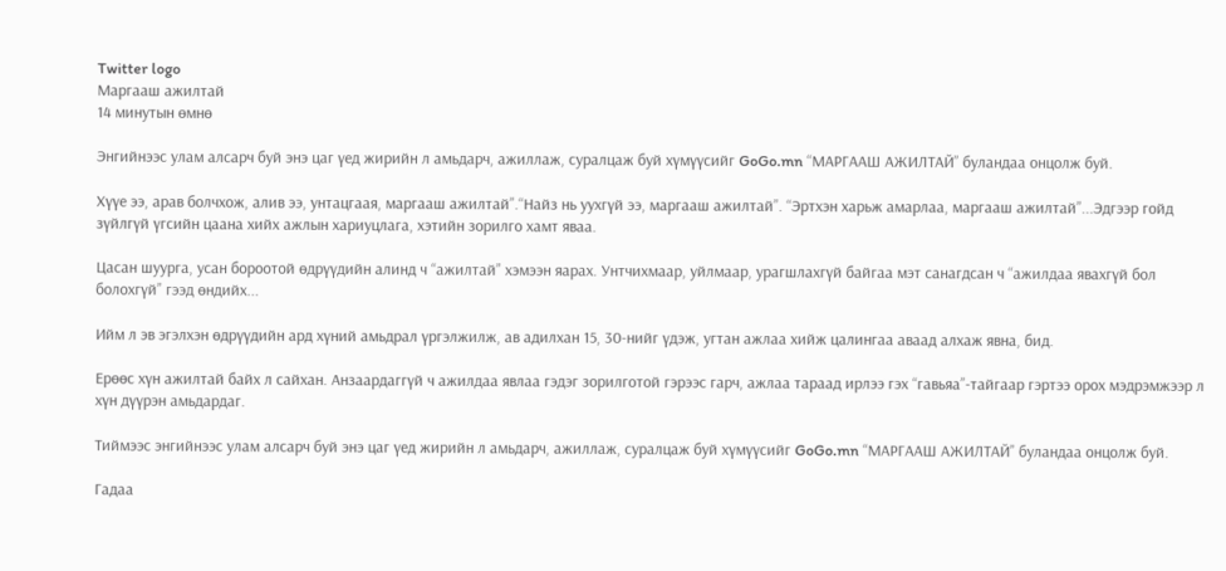Twitter logo
Маргааш ажилтай
14 минутын өмнө

Энгийнээс улам алсарч буй энэ цаг үед жирийн л амьдарч, ажиллаж, суралцаж буй хүмүүсийг GoGo.mn “МАРГААШ АЖИЛТАЙ” буландаа онцолж буй.

Хүүе ээ, арав болчхож, алив ээ, унтацгаая, маргааш ажилтай”.“Найз нь уухгүй ээ, маргааш ажилтай”. “Эртхэн харьж амарлаа, маргааш ажилтай”...Эдгээр гойд зүйлгүй үгсийн цаана хийх ажлын хариуцлага, хэтийн зорилго хамт яваа.

Цасан шуурга, усан бороотой өдрүүдийн алинд ч “ажилтай” хэмээн яарах. Унтчихмаар, уйлмаар, урагшлахгүй байгаа мэт санагдсан ч “ажилдаа явахгүй бол болохгүй” гээд өндийх...

Ийм л эв эгэлхэн өдрүүдийн ард хүний амьдрал үргэлжилж, ав адилхан 15, 30-нийг үдэж, угтан ажлаа хийж цалингаа аваад алхаж явна, бид.

Ерөөс хүн ажилтай байх л сайхан. Анзаардаггүй ч ажилдаа явлаа гэдэг зорилготой гэрээс гарч, ажлаа тараад ирлээ гэх “гавьяа”-тайгаар гэртээ орох мэдрэмжээр л хүн дүүрэн амьдардаг.

Тиймээс энгийнээс улам алсарч буй энэ цаг үед жирийн л амьдарч, ажиллаж, суралцаж буй хүмүүсийг GoGo.mn “МАРГААШ АЖИЛТАЙ” буландаа онцолж буй.

Гадаа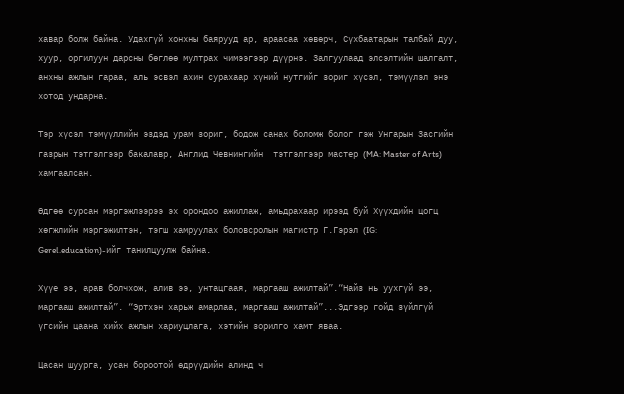хавар болж байна. Удахгүй хонхны баярууд ар, араасаа хөвөрч, Сүхбаатарын талбай дуу, хуур, оргилуун дарсны бөглөө мултрах чимээгээр дүүрнэ. Залгуулаад элсэлтийн шалгалт, анхны ажлын гараа, аль эсвэл ахин сурахаар хүний нутгийг зориг хүсэл, тэмүүлэл энэ хотод ундарна.

Тэр хүсэл тэмүүллийн эздэд урам зориг, бодож санах боломж болог гэж Унгарын Засгийн газрын тэтгэлгээр бакалавр, Англид Чевнингийн  тэтгэлгээр мастер (MA: Master of Arts) хамгаалсан.

Өдгөө сурсан мэргэжлээрээ эх орондоо ажиллаж, амьдрахаар ирээд буй Хүүхдийн цогц хөгжлийн мэргэжилтэн, тэгш хамруулах боловсролын магистр Г.Гэрэл (IG: Gerel.education)-ийг танилцуулж байна.

Хүүе ээ, арав болчхож, алив ээ, унтацгаая, маргааш ажилтай”.“Найз нь уухгүй ээ, маргааш ажилтай”. “Эртхэн харьж амарлаа, маргааш ажилтай”...Эдгээр гойд зүйлгүй үгсийн цаана хийх ажлын хариуцлага, хэтийн зорилго хамт яваа.

Цасан шуурга, усан бороотой өдрүүдийн алинд ч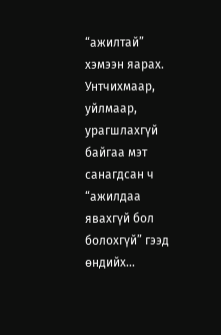“ажилтай” хэмээн яарах. Унтчихмаар, уйлмаар, урагшлахгүй байгаа мэт санагдсан ч “ажилдаа явахгүй бол болохгүй” гээд өндийх...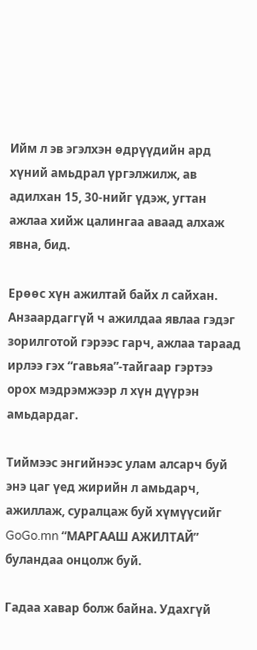Ийм л эв эгэлхэн өдрүүдийн ард хүний амьдрал үргэлжилж, ав адилхан 15, 30-нийг үдэж, угтан ажлаа хийж цалингаа аваад алхаж явна, бид.

Ерөөс хүн ажилтай байх л сайхан. Анзаардаггүй ч ажилдаа явлаа гэдэг зорилготой гэрээс гарч, ажлаа тараад ирлээ гэх “гавьяа”-тайгаар гэртээ орох мэдрэмжээр л хүн дүүрэн амьдардаг.

Тиймээс энгийнээс улам алсарч буй энэ цаг үед жирийн л амьдарч, ажиллаж, суралцаж буй хүмүүсийг GoGo.mn “МАРГААШ АЖИЛТАЙ” буландаа онцолж буй.

Гадаа хавар болж байна. Удахгүй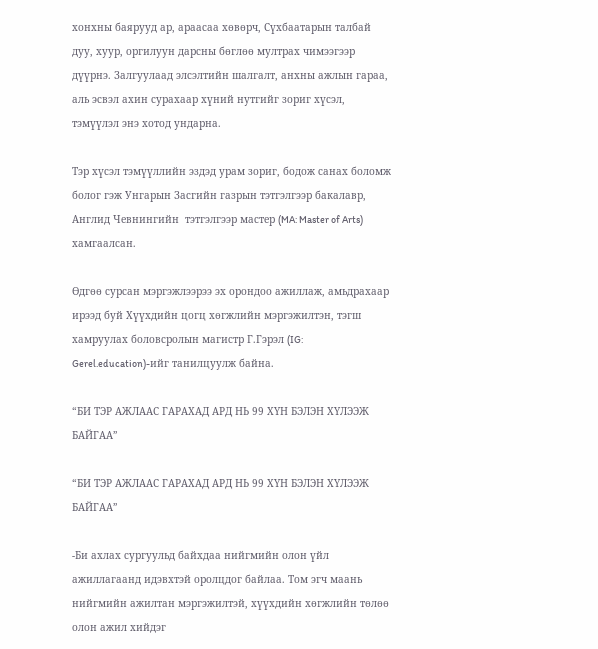хонхны баярууд ар, араасаа хөвөрч, Сүхбаатарын талбай дуу, хуур, оргилуун дарсны бөглөө мултрах чимээгээр дүүрнэ. Залгуулаад элсэлтийн шалгалт, анхны ажлын гараа, аль эсвэл ахин сурахаар хүний нутгийг зориг хүсэл, тэмүүлэл энэ хотод ундарна.

Тэр хүсэл тэмүүллийн эздэд урам зориг, бодож санах боломж болог гэж Унгарын Засгийн газрын тэтгэлгээр бакалавр, Англид Чевнингийн  тэтгэлгээр мастер (MA: Master of Arts) хамгаалсан.

Өдгөө сурсан мэргэжлээрээ эх орондоо ажиллаж, амьдрахаар ирээд буй Хүүхдийн цогц хөгжлийн мэргэжилтэн, тэгш хамруулах боловсролын магистр Г.Гэрэл (IG: Gerel.education)-ийг танилцуулж байна.

“БИ ТЭР АЖЛААС ГАРАХАД АРД НЬ 99 ХҮН БЭЛЭН ХҮЛЭЭЖ БАЙГАА”

“БИ ТЭР АЖЛААС ГАРАХАД АРД НЬ 99 ХҮН БЭЛЭН ХҮЛЭЭЖ БАЙГАА”

-Би ахлах сургуульд байхдаа нийгмийн олон үйл ажиллагаанд идэвхтэй оролцдог байлаа. Том эгч маань нийгмийн ажилтан мэргэжилтэй, хүүхдийн хөгжлийн төлөө олон ажил хийдэг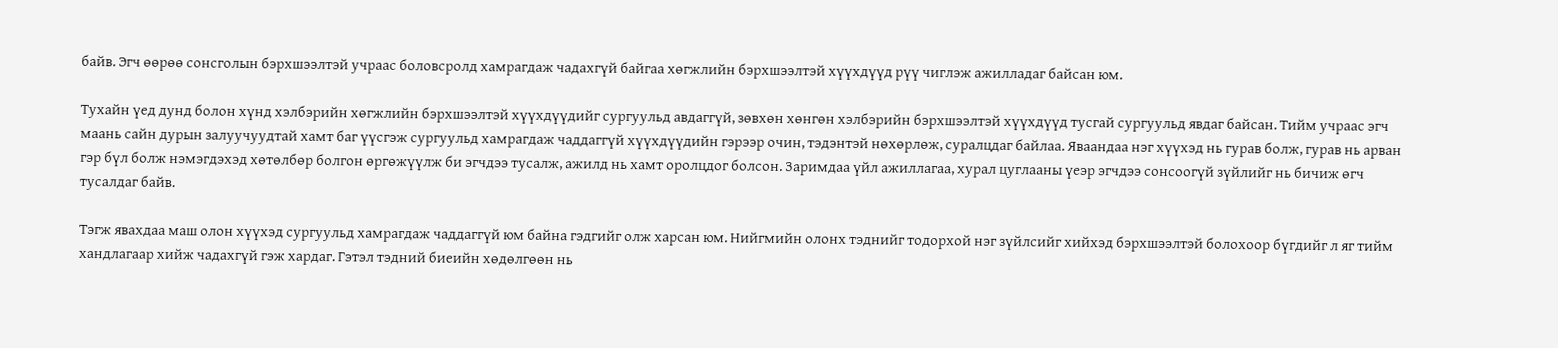байв. Эгч өөрөө сонсголын бэрхшээлтэй учраас боловсролд хамрагдаж чадахгүй байгаа хөгжлийн бэрхшээлтэй хүүхдүүд рүү чиглэж ажилладаг байсан юм.

Тухайн үед дунд болон хүнд хэлбэрийн хөгжлийн бэрхшээлтэй хүүхдүүдийг сургуульд авдаггүй, зөвхөн хөнгөн хэлбэрийн бэрхшээлтэй хүүхдүүд тусгай сургуульд явдаг байсан. Тийм учраас эгч маань сайн дурын залуучуудтай хамт баг үүсгэж сургуульд хамрагдаж чаддаггүй хүүхдүүдийн гэрээр очин, тэдэнтэй нөхөрлөж, суралцдаг байлаа. Яваандаа нэг хүүхэд нь гурав болж, гурав нь арван гэр бүл болж нэмэгдэхэд хөтөлбөр болгон өргөжүүлж би эгчдээ тусалж, ажилд нь хамт оролцдог болсон. Заримдаа үйл ажиллагаа, хурал цуглааны үеэр эгчдээ сонсоогүй зүйлийг нь бичиж өгч тусалдаг байв.

Тэгж явахдаа маш олон хүүхэд сургуульд хамрагдаж чаддаггүй юм байна гэдгийг олж харсан юм. Нийгмийн олонх тэднийг тодорхой нэг зүйлсийг хийхэд бэрхшээлтэй болохоор бүгдийг л яг тийм хандлагаар хийж чадахгүй гэж хардаг. Гэтэл тэдний биеийн хөдөлгөөн нь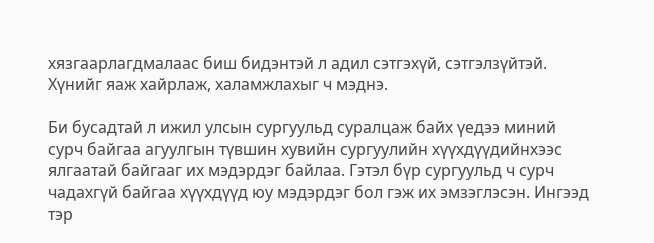хязгаарлагдмалаас биш бидэнтэй л адил сэтгэхүй, сэтгэлзүйтэй. Хүнийг яаж хайрлаж, халамжлахыг ч мэднэ.

Би бусадтай л ижил улсын сургуульд суралцаж байх үедээ миний сурч байгаа агуулгын түвшин хувийн сургуулийн хүүхдүүдийнхээс ялгаатай байгааг их мэдэрдэг байлаа. Гэтэл бүр сургуульд ч сурч чадахгүй байгаа хүүхдүүд юу мэдэрдэг бол гэж их эмзэглэсэн. Ингээд тэр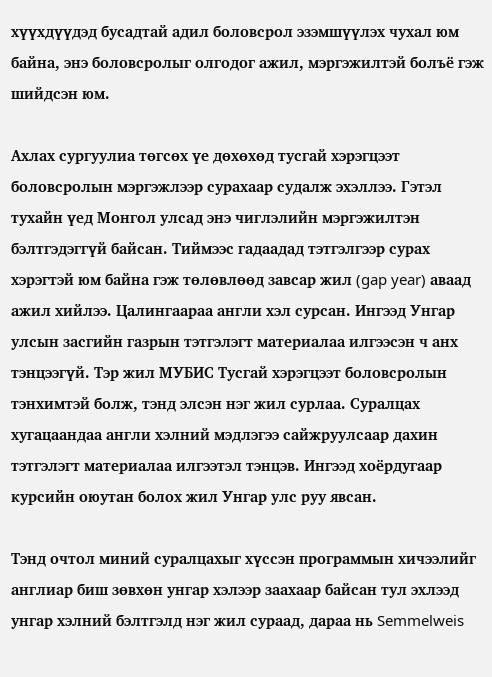хүүхдүүдэд бусадтай адил боловсрол эзэмшүүлэх чухал юм байна, энэ боловсролыг олгодог ажил, мэргэжилтэй болъё гэж шийдсэн юм.

Ахлах сургуулиа төгсөх үе дөхөхөд тусгай хэрэгцээт боловсролын мэргэжлээр сурахаар судалж эхэллээ. Гэтэл тухайн үед Монгол улсад энэ чиглэлийн мэргэжилтэн бэлтгэдэггүй байсан. Тиймээс гадаадад тэтгэлгээр сурах хэрэгтэй юм байна гэж төлөвлөөд завсар жил (gap year) аваад ажил хийлээ. Цалингаараа англи хэл сурсан. Ингээд Унгар  улсын засгийн газрын тэтгэлэгт материалаа илгээсэн ч анх тэнцээгүй. Тэр жил МУБИС Тусгай хэрэгцээт боловсролын тэнхимтэй болж, тэнд элсэн нэг жил сурлаа. Суралцах хугацаандаа англи хэлний мэдлэгээ сайжруулсаар дахин тэтгэлэгт материалаа илгээтэл тэнцэв. Ингээд хоёрдугаар курсийн оюутан болох жил Унгар улс руу явсан.

Тэнд очтол миний суралцахыг хүссэн программын хичээлийг англиар биш зөвхөн унгар хэлээр заахаар байсан тул эхлээд унгар хэлний бэлтгэлд нэг жил сураад, дараа нь Semmelweis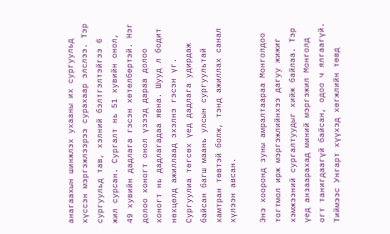анагаахын шинжлэх ухааны их сургуульд хүссэн мэргэжлээрээ сурахаар элслээ. Тэр сургуульд тав, хэлний бэлтгэлтэйгээ 6 жил сурсан. Сургалт нь 51 хувийн онол, 49 хувийн дадлага гэсэн хөтөлбөртэй. Нэг долоо хоногт онол үзээд дараа долоо хоногт нь дадлагадаа явна. Шууд л бодит нөхцөлд ажиллаад эхэлнэ гэсэн үг. Сургуулиа төгсөх үед дадлага удирдаж байсан багш маань улсын сургуультай хамтран төвтэй болж, тэнд ажиллах санал хүлээн авсан.

Энэ хооронд зуны амралтаараа Монголдоо тогтмол ирж мэргэжлийнхээ дагуу жижиг хэмжээний сургалтуудыг хийж байлаа. Тэр үед анзаарахад миний мэргэжил Монголд огт танигдаагүй байсан, одоо ч ялгаагүй. Тиймээс Унгарт хүүхэд хөгжлийн төвд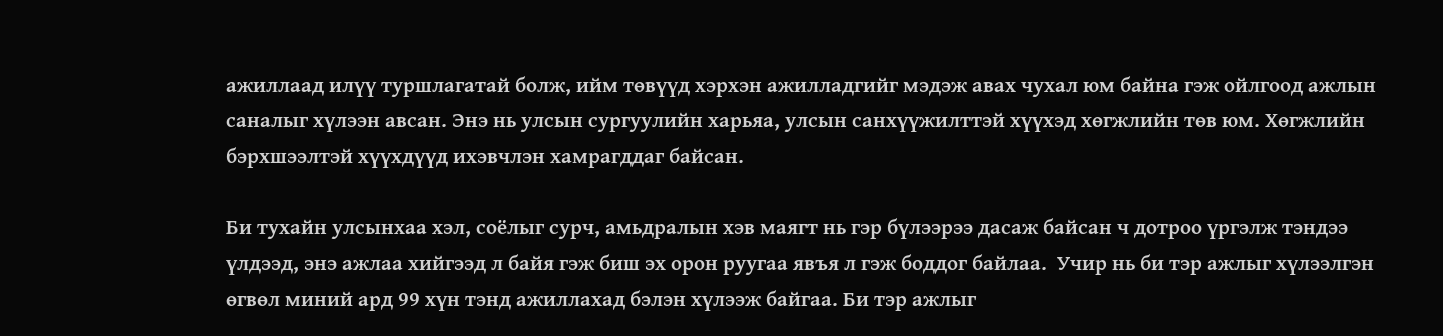ажиллаад илүү туршлагатай болж, ийм төвүүд хэрхэн ажилладгийг мэдэж авах чухал юм байна гэж ойлгоод ажлын саналыг хүлээн авсан. Энэ нь улсын сургуулийн харьяа, улсын санхүүжилттэй хүүхэд хөгжлийн төв юм. Хөгжлийн бэрхшээлтэй хүүхдүүд ихэвчлэн хамрагддаг байсан.

Би тухайн улсынхаа хэл, соёлыг сурч, амьдралын хэв маягт нь гэр бүлээрээ дасаж байсан ч дотроо үргэлж тэндээ үлдээд, энэ ажлаа хийгээд л байя гэж биш эх орон руугаа явъя л гэж боддог байлаа.  Учир нь би тэр ажлыг хүлээлгэн өгвөл миний ард 99 хүн тэнд ажиллахад бэлэн хүлээж байгаа. Би тэр ажлыг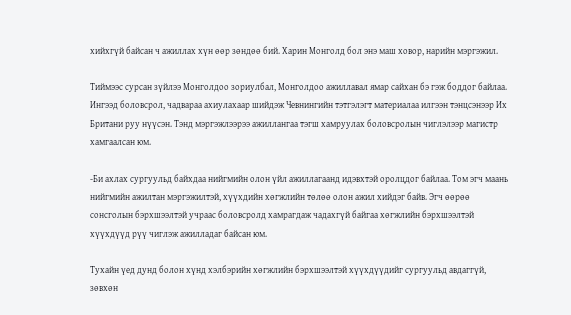хийхгүй байсан ч ажиллах хүн өөр зөндөө бий. Харин Монголд бол энэ маш ховор, нарийн мэргэжил.

Тиймээс сурсан зүйлээ Монголдоо зориулбал, Монголдоо ажиллавал ямар сайхан бэ гэж боддог байлаа.  Ингээд боловсрол, чадвараа ахиулахаар шийдэж Чевнингийн тэтгэлэгт материалаа илгээн тэнцсэнээр Их Британи руу нүүсэн. Тэнд мэргэжлээрээ ажиллангаа тэгш хамруулах боловсролын чиглэлээр магистр хамгаалсан юм.

-Би ахлах сургуульд байхдаа нийгмийн олон үйл ажиллагаанд идэвхтэй оролцдог байлаа. Том эгч маань нийгмийн ажилтан мэргэжилтэй, хүүхдийн хөгжлийн төлөө олон ажил хийдэг байв. Эгч өөрөө сонсголын бэрхшээлтэй учраас боловсролд хамрагдаж чадахгүй байгаа хөгжлийн бэрхшээлтэй хүүхдүүд рүү чиглэж ажилладаг байсан юм.

Тухайн үед дунд болон хүнд хэлбэрийн хөгжлийн бэрхшээлтэй хүүхдүүдийг сургуульд авдаггүй, зөвхөн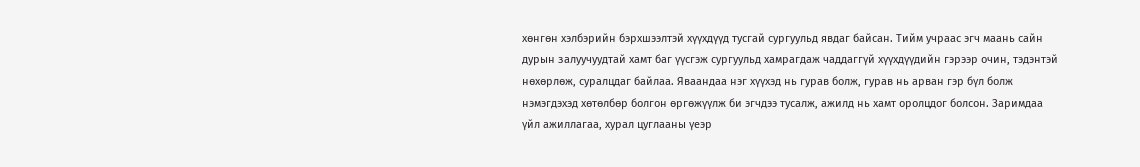хөнгөн хэлбэрийн бэрхшээлтэй хүүхдүүд тусгай сургуульд явдаг байсан. Тийм учраас эгч маань сайн дурын залуучуудтай хамт баг үүсгэж сургуульд хамрагдаж чаддаггүй хүүхдүүдийн гэрээр очин, тэдэнтэй нөхөрлөж, суралцдаг байлаа. Яваандаа нэг хүүхэд нь гурав болж, гурав нь арван гэр бүл болж нэмэгдэхэд хөтөлбөр болгон өргөжүүлж би эгчдээ тусалж, ажилд нь хамт оролцдог болсон. Заримдаа үйл ажиллагаа, хурал цуглааны үеэр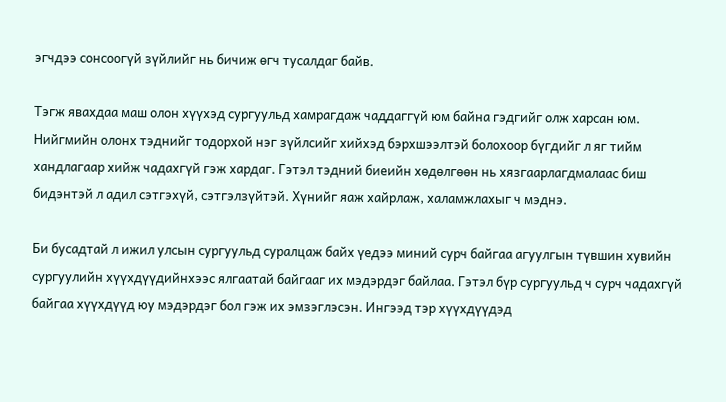эгчдээ сонсоогүй зүйлийг нь бичиж өгч тусалдаг байв.

Тэгж явахдаа маш олон хүүхэд сургуульд хамрагдаж чаддаггүй юм байна гэдгийг олж харсан юм. Нийгмийн олонх тэднийг тодорхой нэг зүйлсийг хийхэд бэрхшээлтэй болохоор бүгдийг л яг тийм хандлагаар хийж чадахгүй гэж хардаг. Гэтэл тэдний биеийн хөдөлгөөн нь хязгаарлагдмалаас биш бидэнтэй л адил сэтгэхүй, сэтгэлзүйтэй. Хүнийг яаж хайрлаж, халамжлахыг ч мэднэ.

Би бусадтай л ижил улсын сургуульд суралцаж байх үедээ миний сурч байгаа агуулгын түвшин хувийн сургуулийн хүүхдүүдийнхээс ялгаатай байгааг их мэдэрдэг байлаа. Гэтэл бүр сургуульд ч сурч чадахгүй байгаа хүүхдүүд юу мэдэрдэг бол гэж их эмзэглэсэн. Ингээд тэр хүүхдүүдэд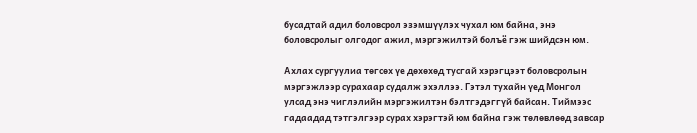бусадтай адил боловсрол эзэмшүүлэх чухал юм байна, энэ боловсролыг олгодог ажил, мэргэжилтэй болъё гэж шийдсэн юм.

Ахлах сургуулиа төгсөх үе дөхөхөд тусгай хэрэгцээт боловсролын мэргэжлээр сурахаар судалж эхэллээ. Гэтэл тухайн үед Монгол улсад энэ чиглэлийн мэргэжилтэн бэлтгэдэггүй байсан. Тиймээс гадаадад тэтгэлгээр сурах хэрэгтэй юм байна гэж төлөвлөөд завсар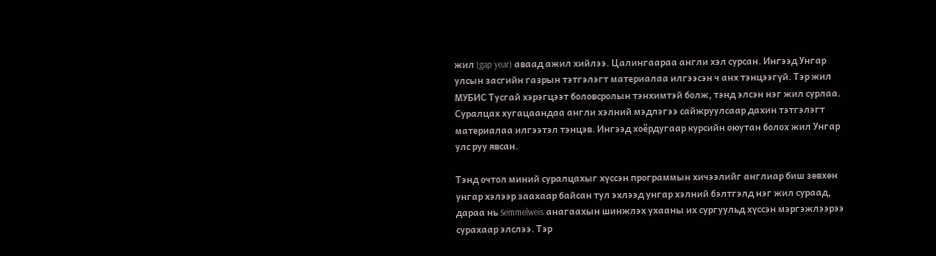жил (gap year) аваад ажил хийлээ. Цалингаараа англи хэл сурсан. Ингээд Унгар  улсын засгийн газрын тэтгэлэгт материалаа илгээсэн ч анх тэнцээгүй. Тэр жил МУБИС Тусгай хэрэгцээт боловсролын тэнхимтэй болж, тэнд элсэн нэг жил сурлаа. Суралцах хугацаандаа англи хэлний мэдлэгээ сайжруулсаар дахин тэтгэлэгт материалаа илгээтэл тэнцэв. Ингээд хоёрдугаар курсийн оюутан болох жил Унгар улс руу явсан.

Тэнд очтол миний суралцахыг хүссэн программын хичээлийг англиар биш зөвхөн унгар хэлээр заахаар байсан тул эхлээд унгар хэлний бэлтгэлд нэг жил сураад, дараа нь Semmelweis анагаахын шинжлэх ухааны их сургуульд хүссэн мэргэжлээрээ сурахаар элслээ. Тэр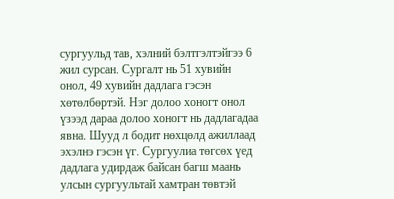сургуульд тав, хэлний бэлтгэлтэйгээ 6 жил сурсан. Сургалт нь 51 хувийн онол, 49 хувийн дадлага гэсэн хөтөлбөртэй. Нэг долоо хоногт онол үзээд дараа долоо хоногт нь дадлагадаа явна. Шууд л бодит нөхцөлд ажиллаад эхэлнэ гэсэн үг. Сургуулиа төгсөх үед дадлага удирдаж байсан багш маань улсын сургуультай хамтран төвтэй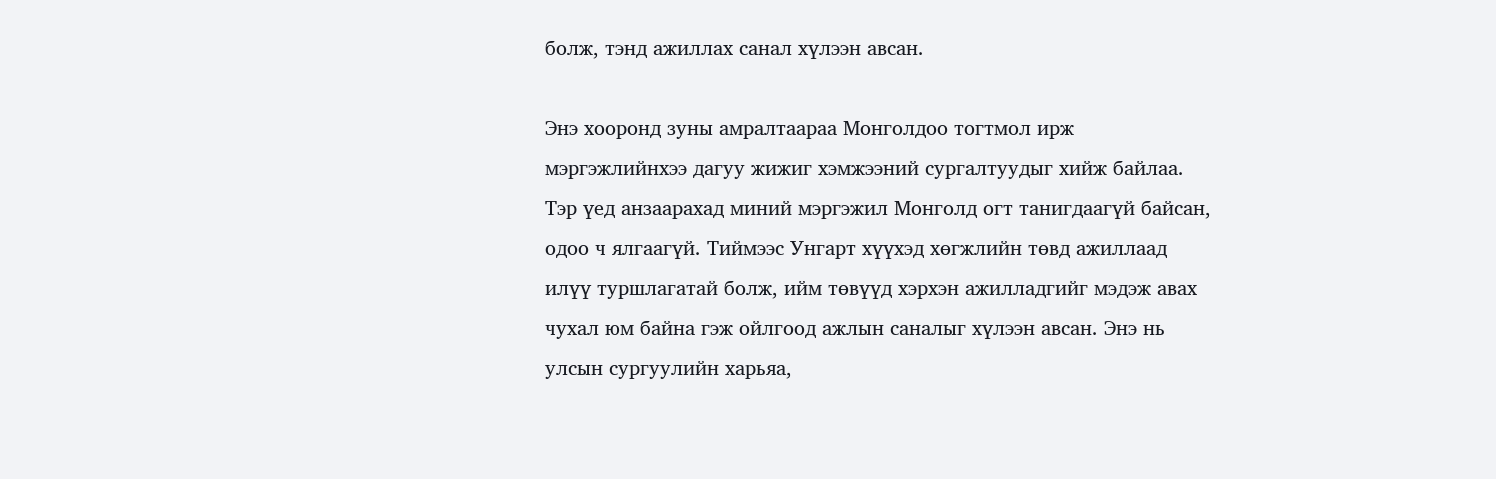болж, тэнд ажиллах санал хүлээн авсан.

Энэ хооронд зуны амралтаараа Монголдоо тогтмол ирж мэргэжлийнхээ дагуу жижиг хэмжээний сургалтуудыг хийж байлаа. Тэр үед анзаарахад миний мэргэжил Монголд огт танигдаагүй байсан, одоо ч ялгаагүй. Тиймээс Унгарт хүүхэд хөгжлийн төвд ажиллаад илүү туршлагатай болж, ийм төвүүд хэрхэн ажилладгийг мэдэж авах чухал юм байна гэж ойлгоод ажлын саналыг хүлээн авсан. Энэ нь улсын сургуулийн харьяа,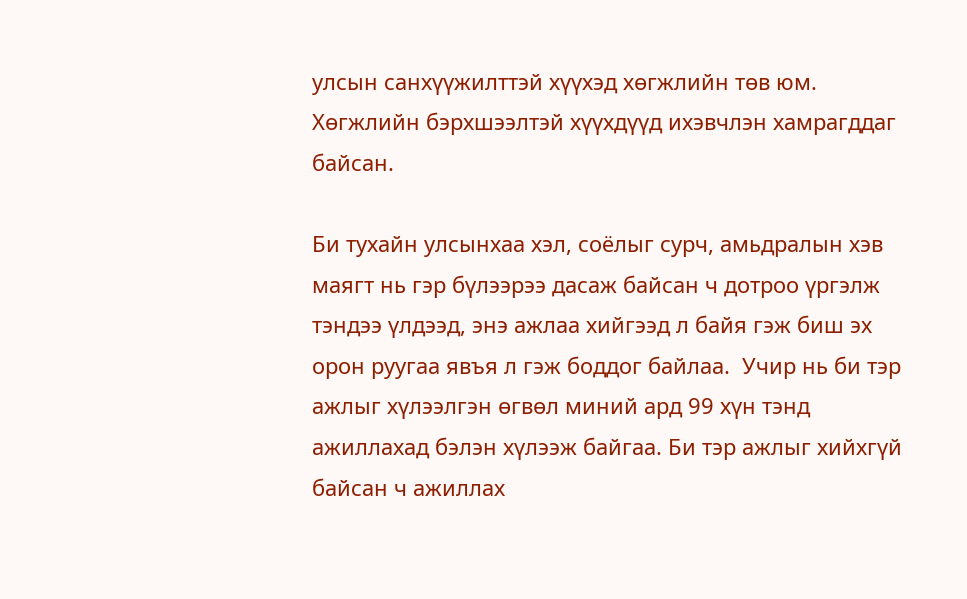улсын санхүүжилттэй хүүхэд хөгжлийн төв юм. Хөгжлийн бэрхшээлтэй хүүхдүүд ихэвчлэн хамрагддаг байсан.

Би тухайн улсынхаа хэл, соёлыг сурч, амьдралын хэв маягт нь гэр бүлээрээ дасаж байсан ч дотроо үргэлж тэндээ үлдээд, энэ ажлаа хийгээд л байя гэж биш эх орон руугаа явъя л гэж боддог байлаа.  Учир нь би тэр ажлыг хүлээлгэн өгвөл миний ард 99 хүн тэнд ажиллахад бэлэн хүлээж байгаа. Би тэр ажлыг хийхгүй байсан ч ажиллах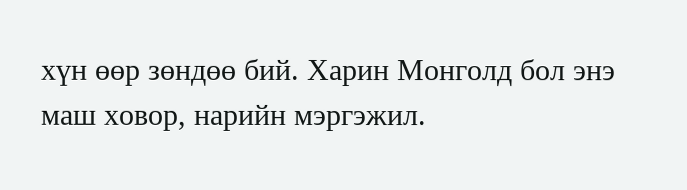хүн өөр зөндөө бий. Харин Монголд бол энэ маш ховор, нарийн мэргэжил.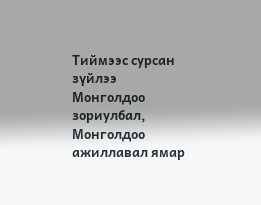Тиймээс сурсан зүйлээ Монголдоо зориулбал, Монголдоо ажиллавал ямар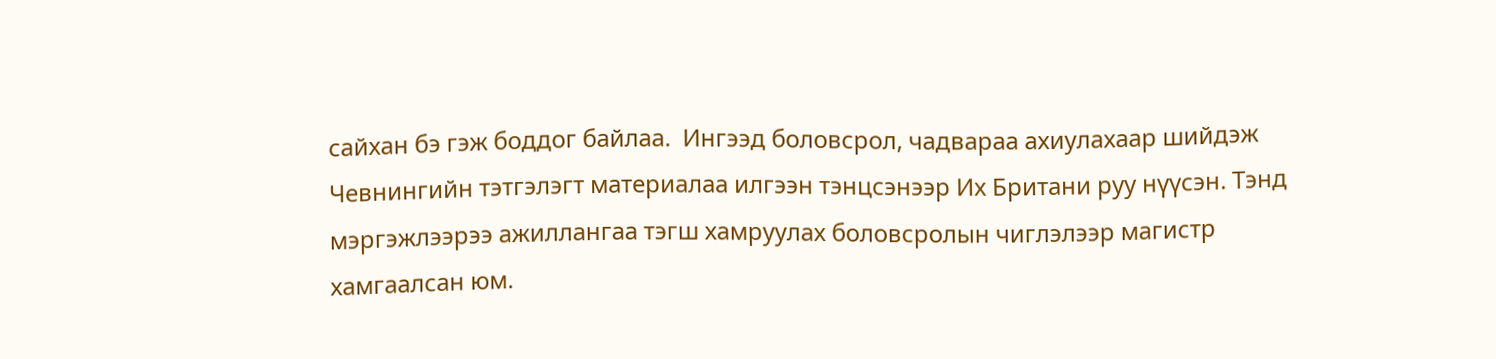сайхан бэ гэж боддог байлаа.  Ингээд боловсрол, чадвараа ахиулахаар шийдэж Чевнингийн тэтгэлэгт материалаа илгээн тэнцсэнээр Их Британи руу нүүсэн. Тэнд мэргэжлээрээ ажиллангаа тэгш хамруулах боловсролын чиглэлээр магистр хамгаалсан юм.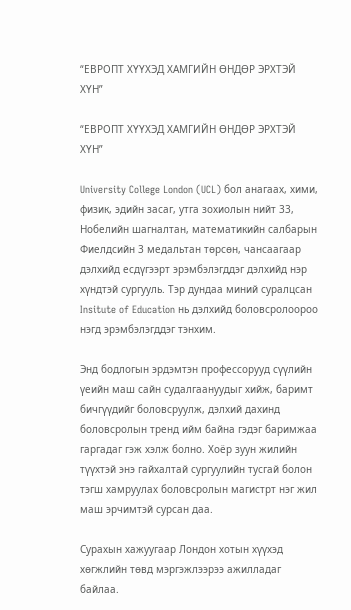“ЕВРОПТ ХҮҮХЭД ХАМГИЙН ӨНДӨР ЭРХТЭЙ ХҮН”

“ЕВРОПТ ХҮҮХЭД ХАМГИЙН ӨНДӨР ЭРХТЭЙ ХҮН”

University College London (UCL) бол анагаах, хими, физик, эдийн засаг, утга зохиолын нийт 33, Нобелийн шагналтан, математикийн салбарын Фиелдсийн 3 медальтан төрсөн, чансаагаар дэлхийд есдүгээрт эрэмбэлэгддэг дэлхийд нэр хүндтэй сургууль. Тэр дундаа миний суралцсан Insitute of Education нь дэлхийд боловсролоороо нэгд эрэмбэлэгддэг тэнхим.

Энд бодлогын эрдэмтэн профессорууд сүүлийн үеийн маш сайн судалгаануудыг хийж, баримт бичгүүдийг боловсруулж, дэлхий дахинд боловсролын тренд ийм байна гэдэг баримжаа гаргадаг гэж хэлж болно. Хоёр зуун жилийн түүхтэй энэ гайхалтай сургуулийн тусгай болон тэгш хамруулах боловсролын магистрт нэг жил маш эрчимтэй сурсан даа.

Сурахын хажуугаар Лондон хотын хүүхэд хөгжлийн төвд мэргэжлээрээ ажилладаг байлаа.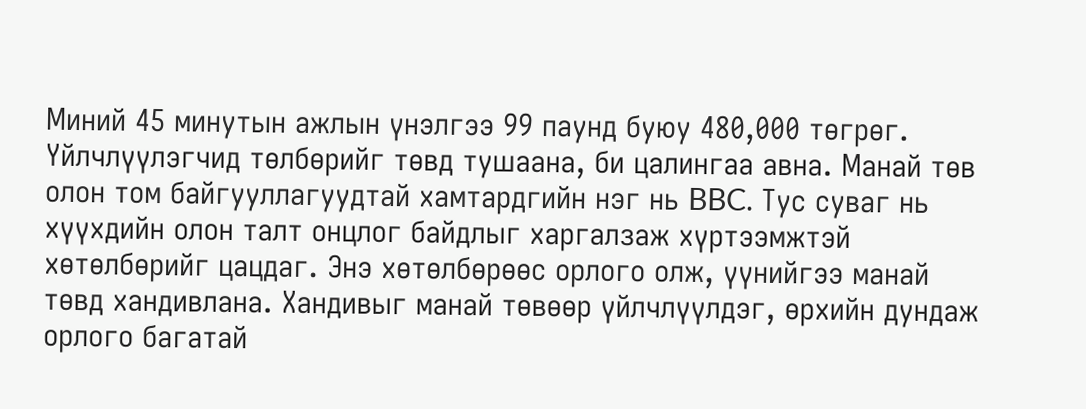Миний 45 минутын ажлын үнэлгээ 99 паунд буюу 480,000 төгрөг. Үйлчлүүлэгчид төлбөрийг төвд тушаана, би цалингаа авна. Манай төв олон том байгууллагуудтай хамтардгийн нэг нь BBC. Тус суваг нь хүүхдийн олон талт онцлог байдлыг харгалзаж хүртээмжтэй хөтөлбөрийг цацдаг. Энэ хөтөлбөрөөс орлого олж, үүнийгээ манай төвд хандивлана. Хандивыг манай төвөөр үйлчлүүлдэг, өрхийн дундаж орлого багатай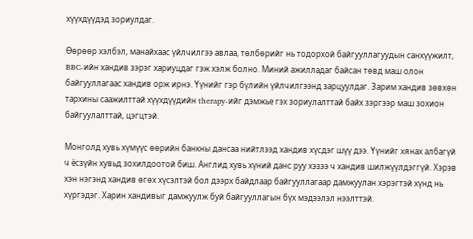хүүхдүүдэд зориулдаг.

Өөрөөр хэлбэл, манайхаас үйлчилгээ авлаа, төлбөрийг нь тодорхой байгууллагуудын санхүүжилт, BBC-ийн хандив зэрэг хариуцдаг гэж хэлж болно. Миний ажилладаг байсан төвд маш олон байгууллагаас хандив орж ирнэ. Үүнийг гэр бүлийн үйлчилгээнд зарцуулдаг. Зарим хандив зөвхөн тархины саажилттай хүүхдүүдийн therapy-ийг дэмжье гэх зориулалттай байх зэргээр маш зохион байгуулалттай, цэгцтэй.

Монголд хувь хүмүүс өөрийн банкны дансаа нийтлээд хандив хүсдэг шүү дээ. Үүнийг хянах албагүй ч ёсзүйн хувьд зохилдоотой биш. Англид хувь хүний данс руу хэзээ ч хандив шилжүүлдэггүй. Хэрэв хэн нэгэнд хандив өгөх хүсэлтэй бол дээрх байдлаар байгууллагаар дамжуулан хэрэгтэй хүнд нь хүргэдэг. Харин хандивыг дамжуулж буй байгууллагын бүх мэдээлэл нээлттэй.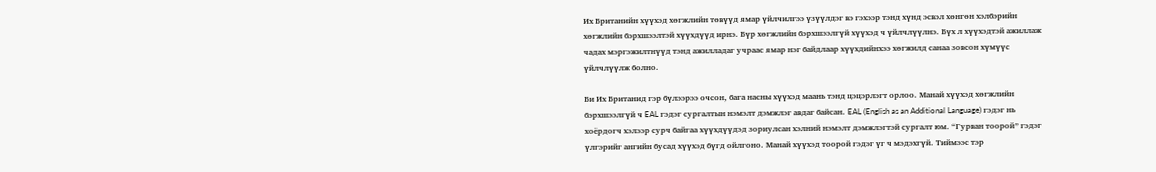Их Британийн хүүхэд хөгжлийн төвүүд ямар үйлчилгээ үзүүлдэг вэ гэхээр тэнд хүнд эсвэл хөнгөн хэлбэрийн хөгжлийн бэрхшээлтэй хүүхдүүд ирнэ. Бүр хөгжлийн бэрхшээлгүй хүүхэд ч үйлчлүүлнэ. Бүх л хүүхэдтэй ажиллаж чадах мэргэжилтнүүд тэнд ажилладаг учраас ямар нэг байдлаар хүүхдийнхээ хөгжилд санаа зовсон хүмүүс үйлчлүүлж болно.

Би Их Британид гэр бүлээрээ очсон, бага насны хүүхэд маань тэнд цэцэрлэгт орлоо. Манай хүүхэд хөгжлийн бэрхшээлгүй ч EAL гэдэг сургалтын нэмэлт дэмжлэг авдаг байсан. EAL (English as an Additional Language) гэдэг нь хоёрдогч хэлээр сурч байгаа хүүхдүүдэд зориулсан хэлний нэмэлт дэмжлэгтэй сургалт юм. “Гурван тоорой” гэдэг үлгэрийг ангийн бусад хүүхэд бүгд ойлгоно. Манай хүүхэд тоорой гэдэг үг ч мэдэхгүй. Тиймээс тэр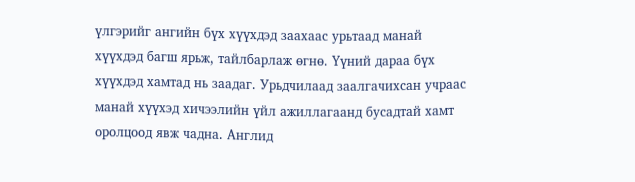үлгэрийг ангийн бүх хүүхдэд заахаас урьтаад манай хүүхдэд багш ярьж, тайлбарлаж өгнө. Үүний дараа бүх хүүхдэд хамтад нь заадаг. Урьдчилаад заалгачихсан учраас манай хүүхэд хичээлийн үйл ажиллагаанд бусадтай хамт оролцоод явж чадна. Англид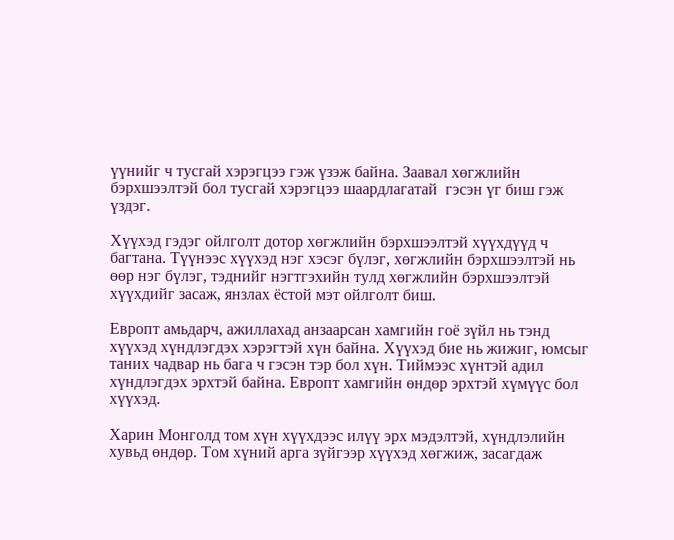үүнийг ч тусгай хэрэгцээ гэж үзэж байна. Заавал хөгжлийн бэрхшээлтэй бол тусгай хэрэгцээ шаардлагатай  гэсэн үг биш гэж үздэг.

Хүүхэд гэдэг ойлголт дотор хөгжлийн бэрхшээлтэй хүүхдүүд ч багтана. Түүнээс хүүхэд нэг хэсэг бүлэг, хөгжлийн бэрхшээлтэй нь өөр нэг бүлэг, тэднийг нэгтгэхийн тулд хөгжлийн бэрхшээлтэй хүүхдийг засаж, янзлах ёстой мэт ойлголт биш.

Европт амьдарч, ажиллахад анзаарсан хамгийн гоё зүйл нь тэнд хүүхэд хүндлэгдэх хэрэгтэй хүн байна. Хүүхэд бие нь жижиг, юмсыг таних чадвар нь бага ч гэсэн тэр бол хүн. Тиймээс хүнтэй адил хүндлэгдэх эрхтэй байна. Европт хамгийн өндөр эрхтэй хүмүүс бол хүүхэд.

Харин Монголд том хүн хүүхдээс илүү эрх мэдэлтэй, хүндлэлийн хувьд өндөр. Том хүний арга зүйгээр хүүхэд хөгжиж, засагдаж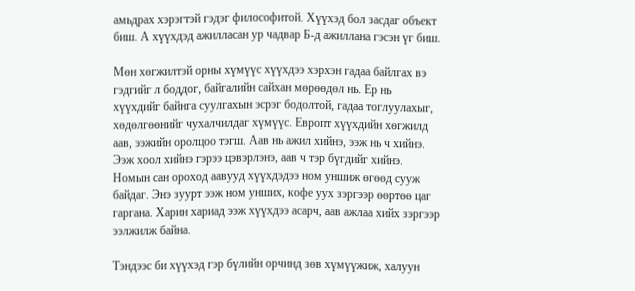амьдрах хэрэгтэй гэдэг философитой. Хүүхэд бол засдаг объект биш. А хүүхдэд ажилласан ур чадвар Б-д ажиллана гэсэн үг биш.

Мөн хөгжилтэй орны хүмүүс хүүхдээ хэрхэн гадаа байлгах вэ гэдгийг л боддог, байгалийн сайхан мөрөөдөл нь. Ер нь хүүхдийг байнга суулгахын эсрэг бодолтой, гадаа тоглуулахыг, хөдөлгөөнийг чухалчилдаг хүмүүс. Европт хүүхдийн хөгжилд аав, ээжийн оролцоо тэгш. Аав нь ажил хийнэ, ээж нь ч хийнэ. Ээж хоол хийнэ гэрээ цэвэрлэнэ, аав ч тэр бүгдийг хийнэ. Номын сан ороход аавууд хүүхдэдээ ном уншиж өгөөд сууж байдаг. Энэ зуурт ээж ном унших, кофе уух зэргээр өөртөө цаг гаргана. Харин хариад ээж хүүхдээ асарч, аав ажлаа хийх зэргээр ээлжилж байна.

Тэндээс би хүүхэд гэр бүлийн орчинд зөв хүмүүжиж, халуун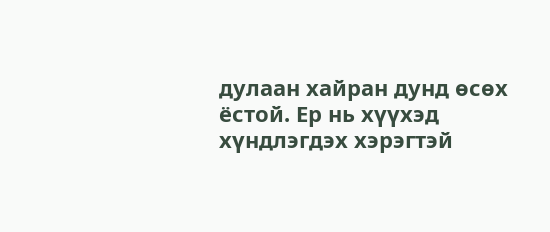дулаан хайран дунд өсөх ёстой. Ер нь хүүхэд хүндлэгдэх хэрэгтэй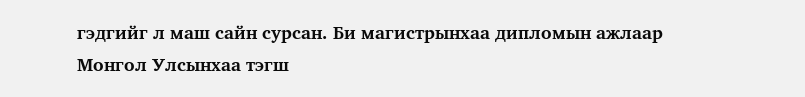гэдгийг л маш сайн сурсан. Би магистрынхаа дипломын ажлаар Монгол Улсынхаа тэгш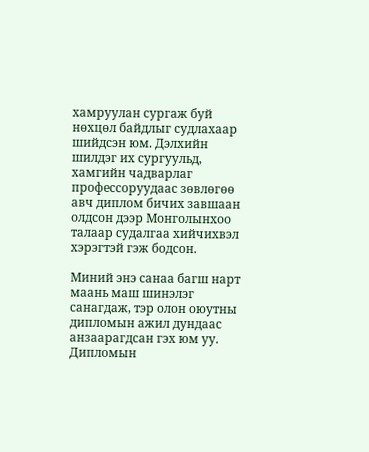хамруулан сургаж буй нөхцөл байдлыг судлахаар шийдсэн юм. Дэлхийн шилдэг их сургуульд, хамгийн чадварлаг профессоруудаас зөвлөгөө авч диплом бичих завшаан олдсон дээр Монголынхоо талаар судалгаа хийчихвэл хэрэгтэй гэж бодсон.

Миний энэ санаа багш нарт маань маш шинэлэг санагдаж, тэр олон оюутны дипломын ажил дундаас анзаарагдсан гэх юм уу. Дипломын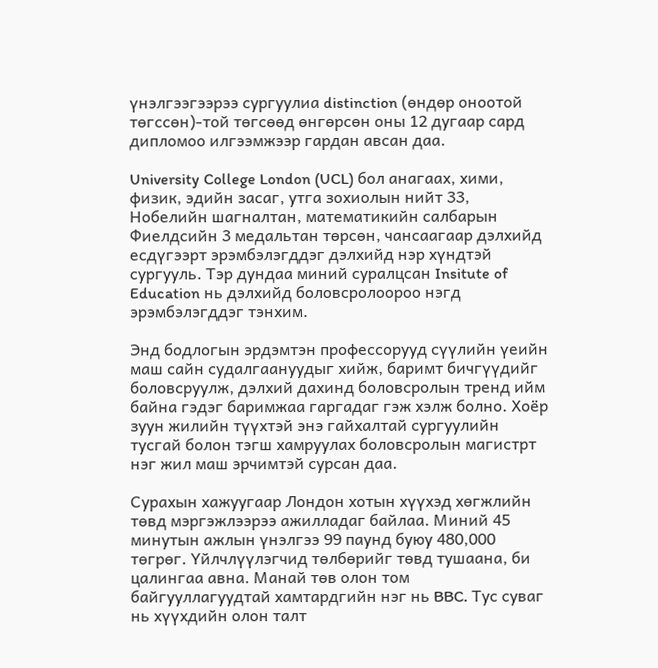үнэлгээгээрээ сургуулиа distinction (өндөр оноотой төгссөн)-той төгсөөд өнгөрсөн оны 12 дугаар сард дипломоо илгээмжээр гардан авсан даа.

University College London (UCL) бол анагаах, хими, физик, эдийн засаг, утга зохиолын нийт 33, Нобелийн шагналтан, математикийн салбарын Фиелдсийн 3 медальтан төрсөн, чансаагаар дэлхийд есдүгээрт эрэмбэлэгддэг дэлхийд нэр хүндтэй сургууль. Тэр дундаа миний суралцсан Insitute of Education нь дэлхийд боловсролоороо нэгд эрэмбэлэгддэг тэнхим.

Энд бодлогын эрдэмтэн профессорууд сүүлийн үеийн маш сайн судалгаануудыг хийж, баримт бичгүүдийг боловсруулж, дэлхий дахинд боловсролын тренд ийм байна гэдэг баримжаа гаргадаг гэж хэлж болно. Хоёр зуун жилийн түүхтэй энэ гайхалтай сургуулийн тусгай болон тэгш хамруулах боловсролын магистрт нэг жил маш эрчимтэй сурсан даа.

Сурахын хажуугаар Лондон хотын хүүхэд хөгжлийн төвд мэргэжлээрээ ажилладаг байлаа. Миний 45 минутын ажлын үнэлгээ 99 паунд буюу 480,000 төгрөг. Үйлчлүүлэгчид төлбөрийг төвд тушаана, би цалингаа авна. Манай төв олон том байгууллагуудтай хамтардгийн нэг нь BBC. Тус суваг нь хүүхдийн олон талт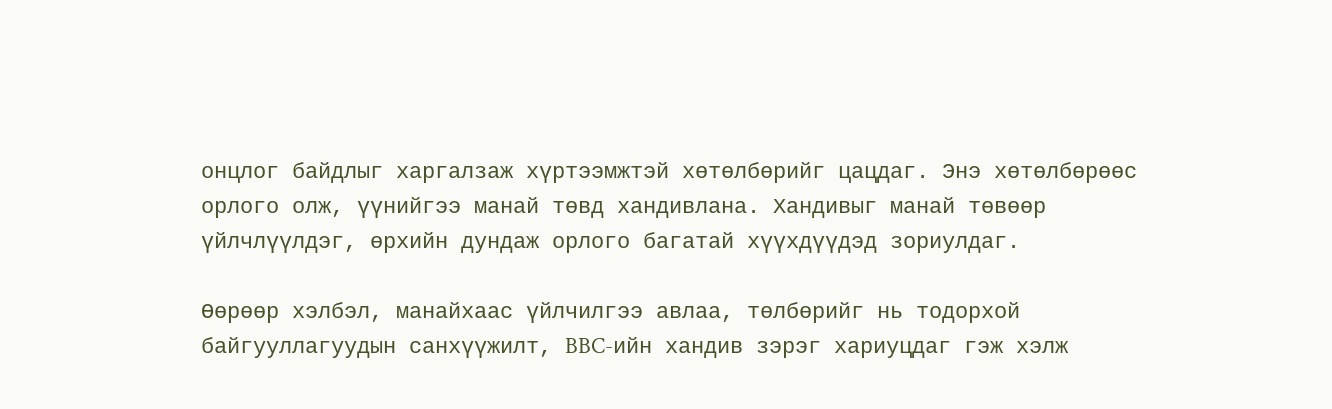онцлог байдлыг харгалзаж хүртээмжтэй хөтөлбөрийг цацдаг. Энэ хөтөлбөрөөс орлого олж, үүнийгээ манай төвд хандивлана. Хандивыг манай төвөөр үйлчлүүлдэг, өрхийн дундаж орлого багатай хүүхдүүдэд зориулдаг.

Өөрөөр хэлбэл, манайхаас үйлчилгээ авлаа, төлбөрийг нь тодорхой байгууллагуудын санхүүжилт, BBC-ийн хандив зэрэг хариуцдаг гэж хэлж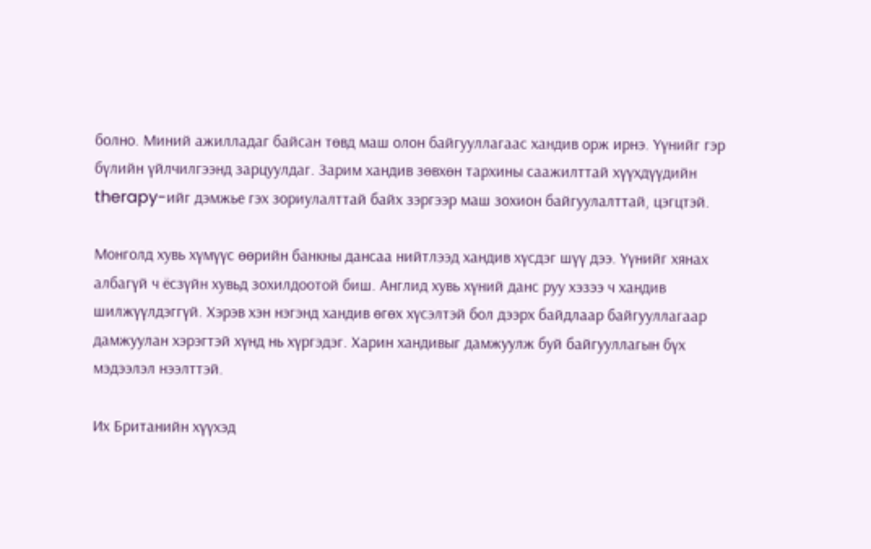болно. Миний ажилладаг байсан төвд маш олон байгууллагаас хандив орж ирнэ. Үүнийг гэр бүлийн үйлчилгээнд зарцуулдаг. Зарим хандив зөвхөн тархины саажилттай хүүхдүүдийн therapy-ийг дэмжье гэх зориулалттай байх зэргээр маш зохион байгуулалттай, цэгцтэй.

Монголд хувь хүмүүс өөрийн банкны дансаа нийтлээд хандив хүсдэг шүү дээ. Үүнийг хянах албагүй ч ёсзүйн хувьд зохилдоотой биш. Англид хувь хүний данс руу хэзээ ч хандив шилжүүлдэггүй. Хэрэв хэн нэгэнд хандив өгөх хүсэлтэй бол дээрх байдлаар байгууллагаар дамжуулан хэрэгтэй хүнд нь хүргэдэг. Харин хандивыг дамжуулж буй байгууллагын бүх мэдээлэл нээлттэй.

Их Британийн хүүхэд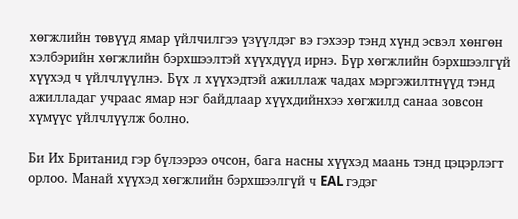хөгжлийн төвүүд ямар үйлчилгээ үзүүлдэг вэ гэхээр тэнд хүнд эсвэл хөнгөн хэлбэрийн хөгжлийн бэрхшээлтэй хүүхдүүд ирнэ. Бүр хөгжлийн бэрхшээлгүй хүүхэд ч үйлчлүүлнэ. Бүх л хүүхэдтэй ажиллаж чадах мэргэжилтнүүд тэнд ажилладаг учраас ямар нэг байдлаар хүүхдийнхээ хөгжилд санаа зовсон хүмүүс үйлчлүүлж болно.

Би Их Британид гэр бүлээрээ очсон, бага насны хүүхэд маань тэнд цэцэрлэгт орлоо. Манай хүүхэд хөгжлийн бэрхшээлгүй ч EAL гэдэг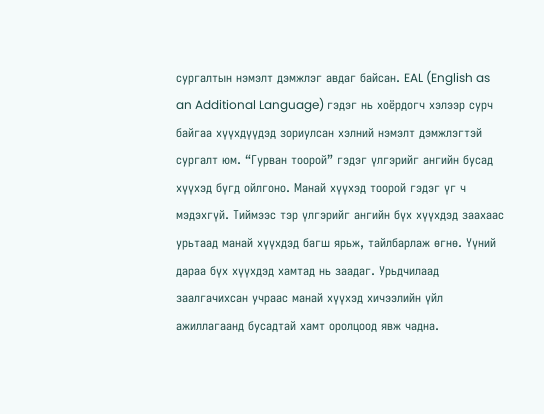сургалтын нэмэлт дэмжлэг авдаг байсан. EAL (English as an Additional Language) гэдэг нь хоёрдогч хэлээр сурч байгаа хүүхдүүдэд зориулсан хэлний нэмэлт дэмжлэгтэй сургалт юм. “Гурван тоорой” гэдэг үлгэрийг ангийн бусад хүүхэд бүгд ойлгоно. Манай хүүхэд тоорой гэдэг үг ч мэдэхгүй. Тиймээс тэр үлгэрийг ангийн бүх хүүхдэд заахаас урьтаад манай хүүхдэд багш ярьж, тайлбарлаж өгнө. Үүний дараа бүх хүүхдэд хамтад нь заадаг. Урьдчилаад заалгачихсан учраас манай хүүхэд хичээлийн үйл ажиллагаанд бусадтай хамт оролцоод явж чадна.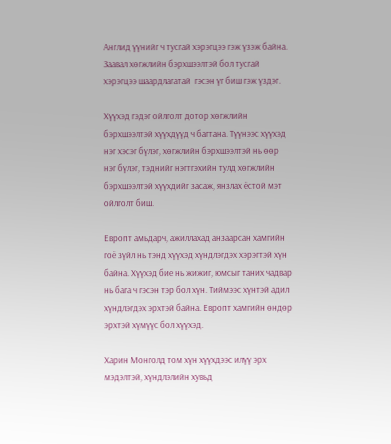Англид үүнийг ч тусгай хэрэгцээ гэж үзэж байна. Заавал хөгжлийн бэрхшээлтэй бол тусгай хэрэгцээ шаардлагатай  гэсэн үг биш гэж үздэг.

Хүүхэд гэдэг ойлголт дотор хөгжлийн бэрхшээлтэй хүүхдүүд ч багтана. Түүнээс хүүхэд нэг хэсэг бүлэг, хөгжлийн бэрхшээлтэй нь өөр нэг бүлэг, тэднийг нэгтгэхийн тулд хөгжлийн бэрхшээлтэй хүүхдийг засаж, янзлах ёстой мэт ойлголт биш.

Европт амьдарч, ажиллахад анзаарсан хамгийн гоё зүйл нь тэнд хүүхэд хүндлэгдэх хэрэгтэй хүн байна. Хүүхэд бие нь жижиг, юмсыг таних чадвар нь бага ч гэсэн тэр бол хүн. Тиймээс хүнтэй адил хүндлэгдэх эрхтэй байна. Европт хамгийн өндөр эрхтэй хүмүүс бол хүүхэд.

Харин Монголд том хүн хүүхдээс илүү эрх мэдэлтэй, хүндлэлийн хувьд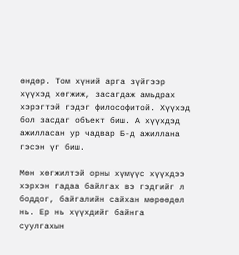өндөр. Том хүний арга зүйгээр хүүхэд хөгжиж, засагдаж амьдрах хэрэгтэй гэдэг философитой. Хүүхэд бол засдаг объект биш. А хүүхдэд ажилласан ур чадвар Б-д ажиллана гэсэн үг биш.

Мөн хөгжилтэй орны хүмүүс хүүхдээ хэрхэн гадаа байлгах вэ гэдгийг л боддог, байгалийн сайхан мөрөөдөл нь. Ер нь хүүхдийг байнга суулгахын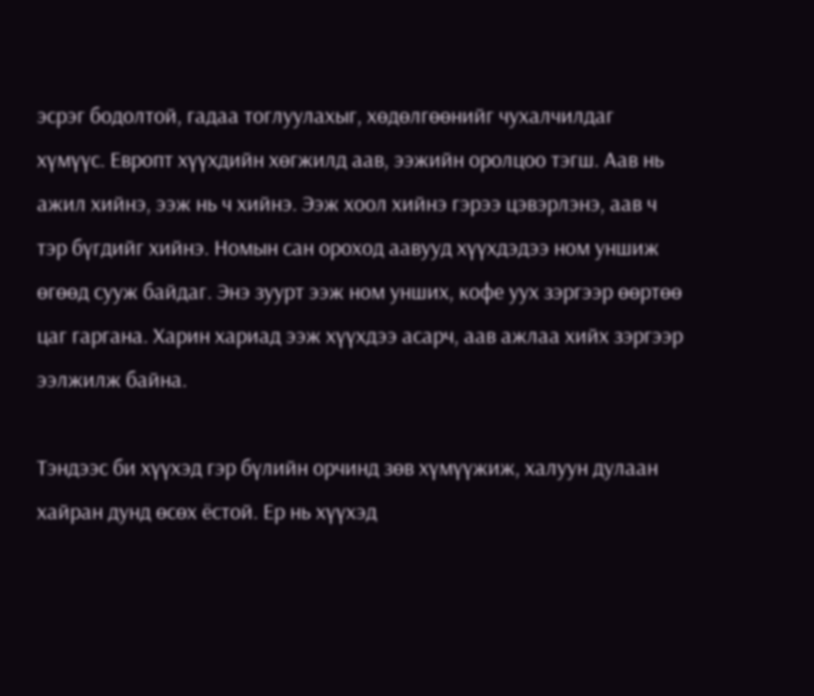эсрэг бодолтой, гадаа тоглуулахыг, хөдөлгөөнийг чухалчилдаг хүмүүс. Европт хүүхдийн хөгжилд аав, ээжийн оролцоо тэгш. Аав нь ажил хийнэ, ээж нь ч хийнэ. Ээж хоол хийнэ гэрээ цэвэрлэнэ, аав ч тэр бүгдийг хийнэ. Номын сан ороход аавууд хүүхдэдээ ном уншиж өгөөд сууж байдаг. Энэ зуурт ээж ном унших, кофе уух зэргээр өөртөө цаг гаргана. Харин хариад ээж хүүхдээ асарч, аав ажлаа хийх зэргээр ээлжилж байна.

Тэндээс би хүүхэд гэр бүлийн орчинд зөв хүмүүжиж, халуун дулаан хайран дунд өсөх ёстой. Ер нь хүүхэд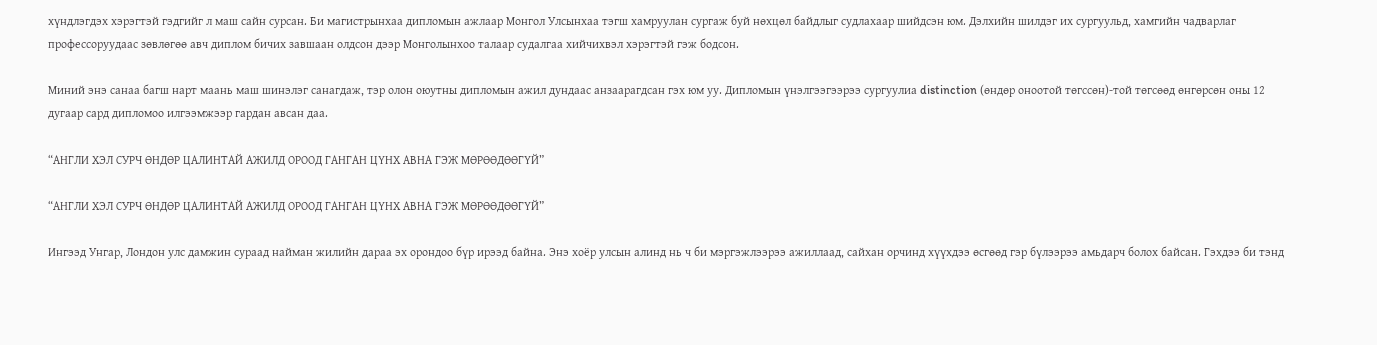хүндлэгдэх хэрэгтэй гэдгийг л маш сайн сурсан. Би магистрынхаа дипломын ажлаар Монгол Улсынхаа тэгш хамруулан сургаж буй нөхцөл байдлыг судлахаар шийдсэн юм. Дэлхийн шилдэг их сургуульд, хамгийн чадварлаг профессоруудаас зөвлөгөө авч диплом бичих завшаан олдсон дээр Монголынхоо талаар судалгаа хийчихвэл хэрэгтэй гэж бодсон.

Миний энэ санаа багш нарт маань маш шинэлэг санагдаж, тэр олон оюутны дипломын ажил дундаас анзаарагдсан гэх юм уу. Дипломын үнэлгээгээрээ сургуулиа distinction (өндөр оноотой төгссөн)-той төгсөөд өнгөрсөн оны 12 дугаар сард дипломоо илгээмжээр гардан авсан даа.

“АНГЛИ ХЭЛ СУРЧ ӨНДӨР ЦАЛИНТАЙ АЖИЛД ОРООД ГАНГАН ЦҮНХ АВНА ГЭЖ МӨРӨӨДӨӨГҮЙ”

“АНГЛИ ХЭЛ СУРЧ ӨНДӨР ЦАЛИНТАЙ АЖИЛД ОРООД ГАНГАН ЦҮНХ АВНА ГЭЖ МӨРӨӨДӨӨГҮЙ”

Ингээд Унгар, Лондон улс дамжин сураад найман жилийн дараа эх орондоо бүр ирээд байна. Энэ хоёр улсын алинд нь ч би мэргэжлээрээ ажиллаад, сайхан орчинд хүүхдээ өсгөөд гэр бүлээрээ амьдарч болох байсан. Гэхдээ би тэнд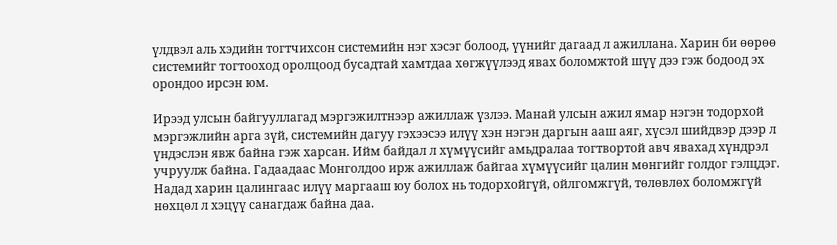үлдвэл аль хэдийн тогтчихсон системийн нэг хэсэг болоод, үүнийг дагаад л ажиллана. Харин би өөрөө системийг тогтооход оролцоод бусадтай хамтдаа хөгжүүлээд явах боломжтой шүү дээ гэж бодоод эх орондоо ирсэн юм.

Ирээд улсын байгууллагад мэргэжилтнээр ажиллаж үзлээ. Манай улсын ажил ямар нэгэн тодорхой мэргэжлийн арга зүй, системийн дагуу гэхээсээ илүү хэн нэгэн даргын ааш аяг, хүсэл шийдвэр дээр л үндэслэн явж байна гэж харсан. Ийм байдал л хүмүүсийг амьдралаа тогтвортой авч явахад хүндрэл учруулж байна. Гадаадаас Монголдоо ирж ажиллаж байгаа хүмүүсийг цалин мөнгийг голдог гэлцдэг. Надад харин цалингаас илүү маргааш юу болох нь тодорхойгүй, ойлгомжгүй, төлөвлөх боломжгүй нөхцөл л хэцүү санагдаж байна даа.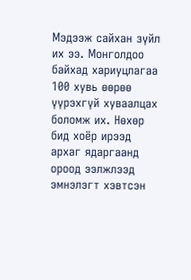Мэдээж сайхан зүйл их ээ. Монголдоо байхад хариуцлагаа 100 хувь өөрөө үүрэхгүй хуваалцах боломж их. Нөхөр бид хоёр ирээд архаг ядаргаанд ороод ээлжлээд эмнэлэгт хэвтсэн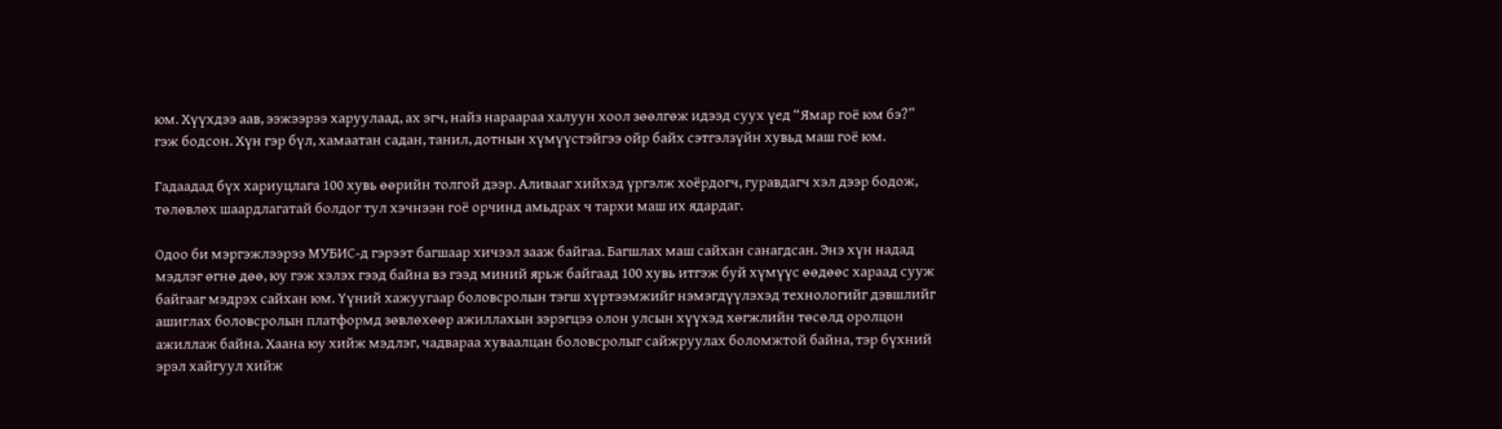юм. Хүүхдээ аав, ээжээрээ харуулаад, ах эгч, найз нараараа халуун хоол зөөлгөж идээд суух үед “Ямар гоё юм бэ?” гэж бодсон. Хүн гэр бүл, хамаатан садан, танил, дотнын хүмүүстэйгээ ойр байх сэтгэлзүйн хувьд маш гоё юм.

Гадаадад бүх хариуцлага 100 хувь өөрийн толгой дээр. Аливааг хийхэд үргэлж хоёрдогч, гуравдагч хэл дээр бодож, төлөвлөх шаардлагатай болдог тул хэчнээн гоё орчинд амьдрах ч тархи маш их ядардаг.

Одоо би мэргэжлээрээ МУБИС-д гэрээт багшаар хичээл зааж байгаа. Багшлах маш сайхан санагдсан. Энэ хүн надад мэдлэг өгнө дөө, юу гэж хэлэх гээд байна вэ гээд миний ярьж байгаад 100 хувь итгэж буй хүмүүс өөдөөс хараад сууж байгааг мэдрэх сайхан юм. Үүний хажуугаар боловсролын тэгш хүртээмжийг нэмэгдүүлэхэд технологийг дэвшлийг ашиглах боловсролын платформд зөвлөхөөр ажиллахын зэрэгцээ олон улсын хүүхэд хөгжлийн төсөлд оролцон ажиллаж байна. Хаана юу хийж мэдлэг, чадвараа хуваалцан боловсролыг сайжруулах боломжтой байна, тэр бүхний эрэл хайгуул хийж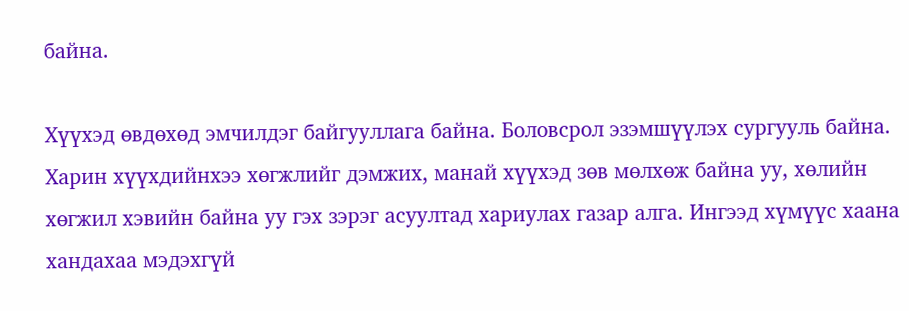байна.

Хүүхэд өвдөхөд эмчилдэг байгууллага байна. Боловсрол эзэмшүүлэх сургууль байна. Харин хүүхдийнхээ хөгжлийг дэмжих, манай хүүхэд зөв мөлхөж байна уу, хөлийн хөгжил хэвийн байна уу гэх зэрэг асуултад хариулах газар алга. Ингээд хүмүүс хаана хандахаа мэдэхгүй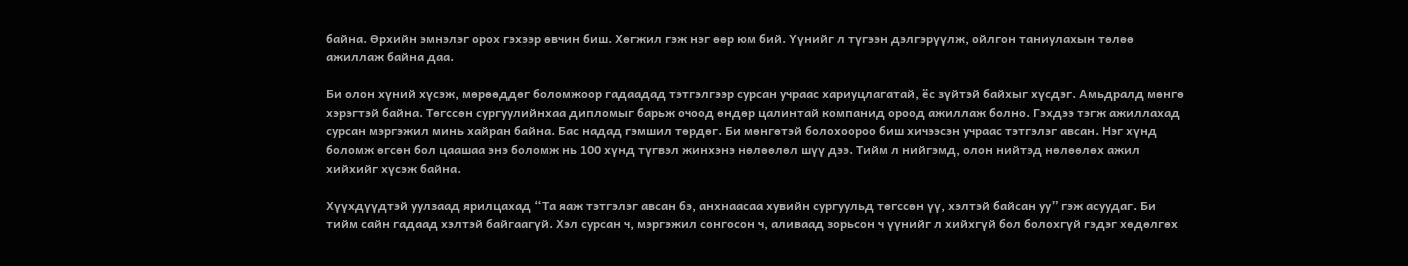байна. Өрхийн эмнэлэг орох гэхээр өвчин биш. Хөгжил гэж нэг өөр юм бий. Үүнийг л түгээн дэлгэрүүлж, ойлгон таниулахын төлөө ажиллаж байна даа.

Би олон хүний хүсэж, мөрөөддөг боломжоор гадаадад тэтгэлгээр сурсан учраас хариуцлагатай, ёс зүйтэй байхыг хүсдэг. Амьдралд мөнгө хэрэгтэй байна. Төгссөн сургуулийнхаа дипломыг барьж очоод өндөр цалинтай компанид ороод ажиллаж болно. Гэхдээ тэгж ажиллахад сурсан мэргэжил минь хайран байна. Бас надад гэмшил төрдөг. Би мөнгөтэй болохоороо биш хичээсэн учраас тэтгэлэг авсан. Нэг хүнд боломж өгсөн бол цаашаа энэ боломж нь 100 хүнд түгвэл жинхэнэ нөлөөлөл шүү дээ. Тийм л нийгэмд, олон нийтэд нөлөөлөх ажил хийхийг хүсэж байна.

Хүүхдүүдтэй уулзаад ярилцахад “Та яаж тэтгэлэг авсан бэ, анхнаасаа хувийн сургуульд төгссөн үү, хэлтэй байсан уу” гэж асуудаг. Би тийм сайн гадаад хэлтэй байгаагүй. Хэл сурсан ч, мэргэжил сонгосон ч, аливаад зорьсон ч үүнийг л хийхгүй бол болохгүй гэдэг хөдөлгөх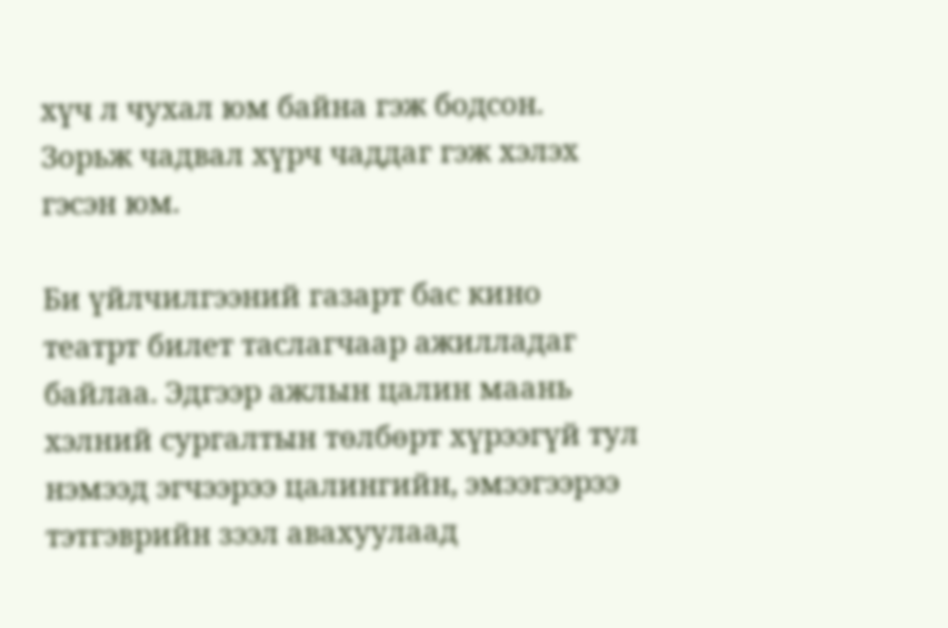хүч л чухал юм байна гэж бодсон. Зорьж чадвал хүрч чаддаг гэж хэлэх гэсэн юм.

Би үйлчилгээний газарт бас кино театрт билет таслагчаар ажилладаг байлаа. Эдгээр ажлын цалин маань хэлний сургалтын төлбөрт хүрээгүй тул нэмээд эгчээрээ цалингийн, эмээгээрээ тэтгэврийн зээл авахуулаад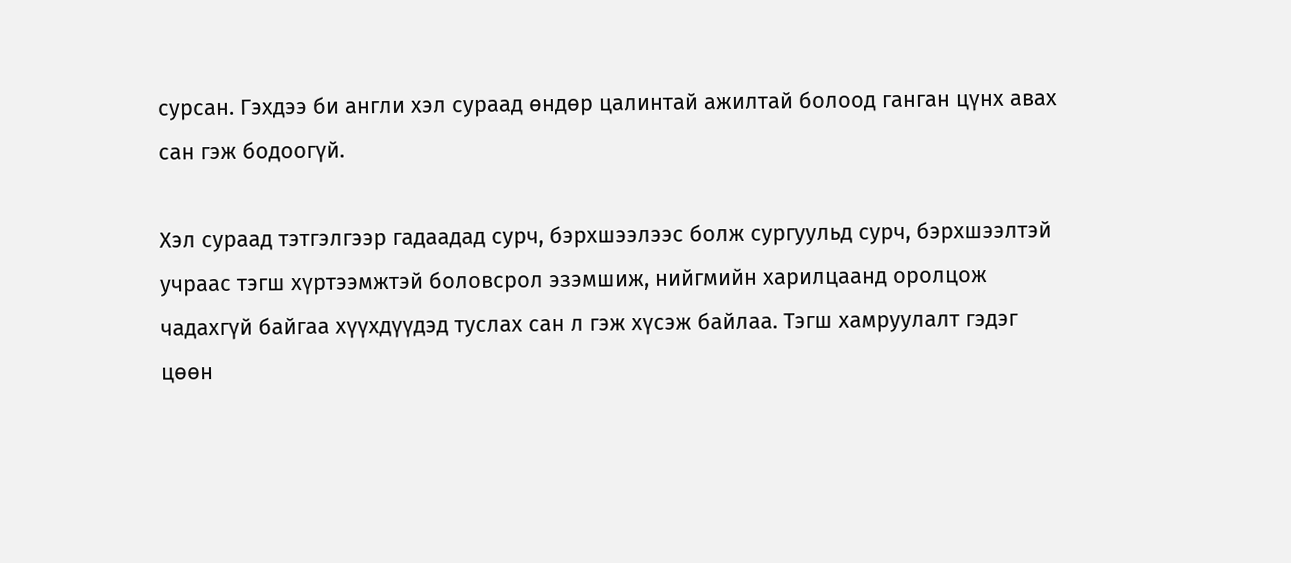сурсан. Гэхдээ би англи хэл сураад өндөр цалинтай ажилтай болоод ганган цүнх авах сан гэж бодоогүй.

Хэл сураад тэтгэлгээр гадаадад сурч, бэрхшээлээс болж сургуульд сурч, бэрхшээлтэй учраас тэгш хүртээмжтэй боловсрол эзэмшиж, нийгмийн харилцаанд оролцож чадахгүй байгаа хүүхдүүдэд туслах сан л гэж хүсэж байлаа. Тэгш хамруулалт гэдэг цөөн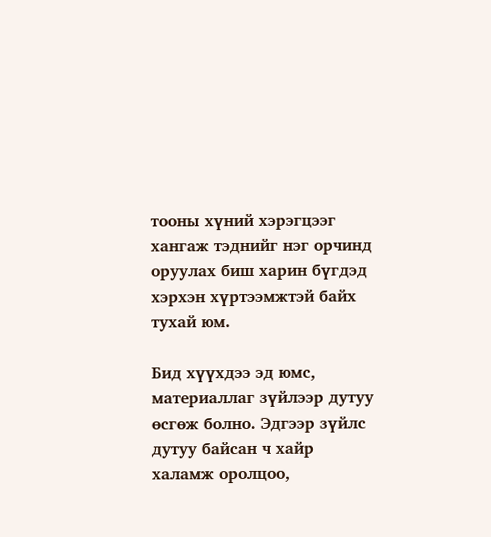тооны хүний хэрэгцээг хангаж тэднийг нэг орчинд оруулах биш харин бүгдэд хэрхэн хүртээмжтэй байх тухай юм.

Бид хүүхдээ эд юмс, материаллаг зүйлээр дутуу өсгөж болно. Эдгээр зүйлс дутуу байсан ч хайр халамж оролцоо,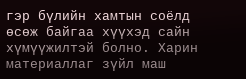гэр бүлийн хамтын соёлд өсөж байгаа хүүхэд сайн хүмүүжилтэй болно. Харин материаллаг зүйл маш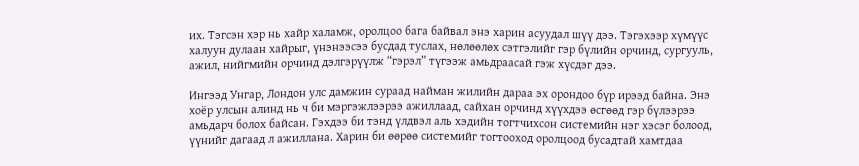их. Тэгсэн хэр нь хайр халамж, оролцоо бага байвал энэ харин асуудал шүү дээ. Тэгэхээр хүмүүс халуун дулаан хайрыг, үнэнээсээ бусдад туслах, нөлөөлөх сэтгэлийг гэр бүлийн орчинд, сургууль, ажил, нийгмийн орчинд дэлгэрүүлж “гэрэл” түгээж амьдраасай гэж хүсдэг дээ.

Ингээд Унгар, Лондон улс дамжин сураад найман жилийн дараа эх орондоо бүр ирээд байна. Энэ хоёр улсын алинд нь ч би мэргэжлээрээ ажиллаад, сайхан орчинд хүүхдээ өсгөөд гэр бүлээрээ амьдарч болох байсан. Гэхдээ би тэнд үлдвэл аль хэдийн тогтчихсон системийн нэг хэсэг болоод, үүнийг дагаад л ажиллана. Харин би өөрөө системийг тогтооход оролцоод бусадтай хамтдаа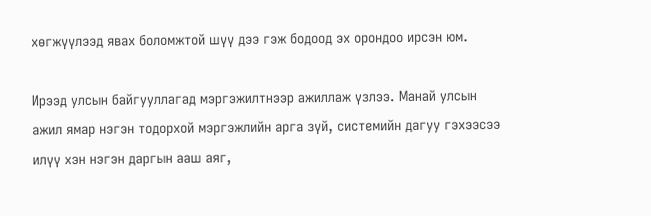хөгжүүлээд явах боломжтой шүү дээ гэж бодоод эх орондоо ирсэн юм.

Ирээд улсын байгууллагад мэргэжилтнээр ажиллаж үзлээ. Манай улсын ажил ямар нэгэн тодорхой мэргэжлийн арга зүй, системийн дагуу гэхээсээ илүү хэн нэгэн даргын ааш аяг,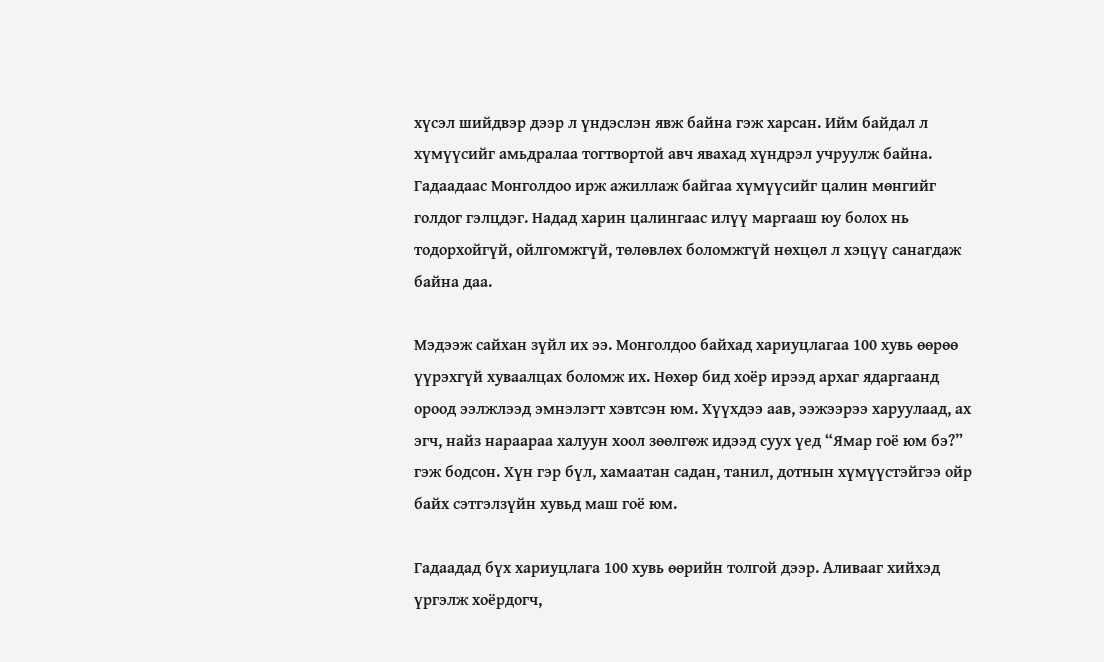хүсэл шийдвэр дээр л үндэслэн явж байна гэж харсан. Ийм байдал л хүмүүсийг амьдралаа тогтвортой авч явахад хүндрэл учруулж байна. Гадаадаас Монголдоо ирж ажиллаж байгаа хүмүүсийг цалин мөнгийг голдог гэлцдэг. Надад харин цалингаас илүү маргааш юу болох нь тодорхойгүй, ойлгомжгүй, төлөвлөх боломжгүй нөхцөл л хэцүү санагдаж байна даа.

Мэдээж сайхан зүйл их ээ. Монголдоо байхад хариуцлагаа 100 хувь өөрөө үүрэхгүй хуваалцах боломж их. Нөхөр бид хоёр ирээд архаг ядаргаанд ороод ээлжлээд эмнэлэгт хэвтсэн юм. Хүүхдээ аав, ээжээрээ харуулаад, ах эгч, найз нараараа халуун хоол зөөлгөж идээд суух үед “Ямар гоё юм бэ?” гэж бодсон. Хүн гэр бүл, хамаатан садан, танил, дотнын хүмүүстэйгээ ойр байх сэтгэлзүйн хувьд маш гоё юм.

Гадаадад бүх хариуцлага 100 хувь өөрийн толгой дээр. Аливааг хийхэд үргэлж хоёрдогч,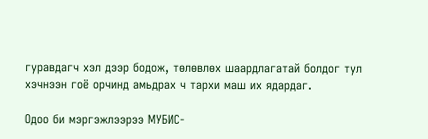гуравдагч хэл дээр бодож, төлөвлөх шаардлагатай болдог тул хэчнээн гоё орчинд амьдрах ч тархи маш их ядардаг.

Одоо би мэргэжлээрээ МУБИС-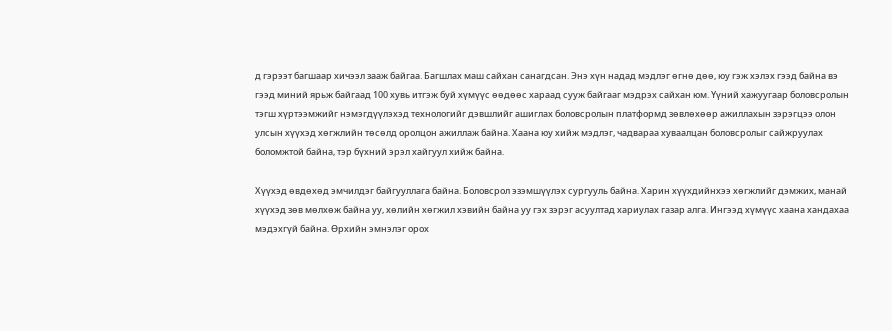д гэрээт багшаар хичээл зааж байгаа. Багшлах маш сайхан санагдсан. Энэ хүн надад мэдлэг өгнө дөө, юу гэж хэлэх гээд байна вэ гээд миний ярьж байгаад 100 хувь итгэж буй хүмүүс өөдөөс хараад сууж байгааг мэдрэх сайхан юм. Үүний хажуугаар боловсролын тэгш хүртээмжийг нэмэгдүүлэхэд технологийг дэвшлийг ашиглах боловсролын платформд зөвлөхөөр ажиллахын зэрэгцээ олон улсын хүүхэд хөгжлийн төсөлд оролцон ажиллаж байна. Хаана юу хийж мэдлэг, чадвараа хуваалцан боловсролыг сайжруулах боломжтой байна, тэр бүхний эрэл хайгуул хийж байна.

Хүүхэд өвдөхөд эмчилдэг байгууллага байна. Боловсрол эзэмшүүлэх сургууль байна. Харин хүүхдийнхээ хөгжлийг дэмжих, манай хүүхэд зөв мөлхөж байна уу, хөлийн хөгжил хэвийн байна уу гэх зэрэг асуултад хариулах газар алга. Ингээд хүмүүс хаана хандахаа мэдэхгүй байна. Өрхийн эмнэлэг орох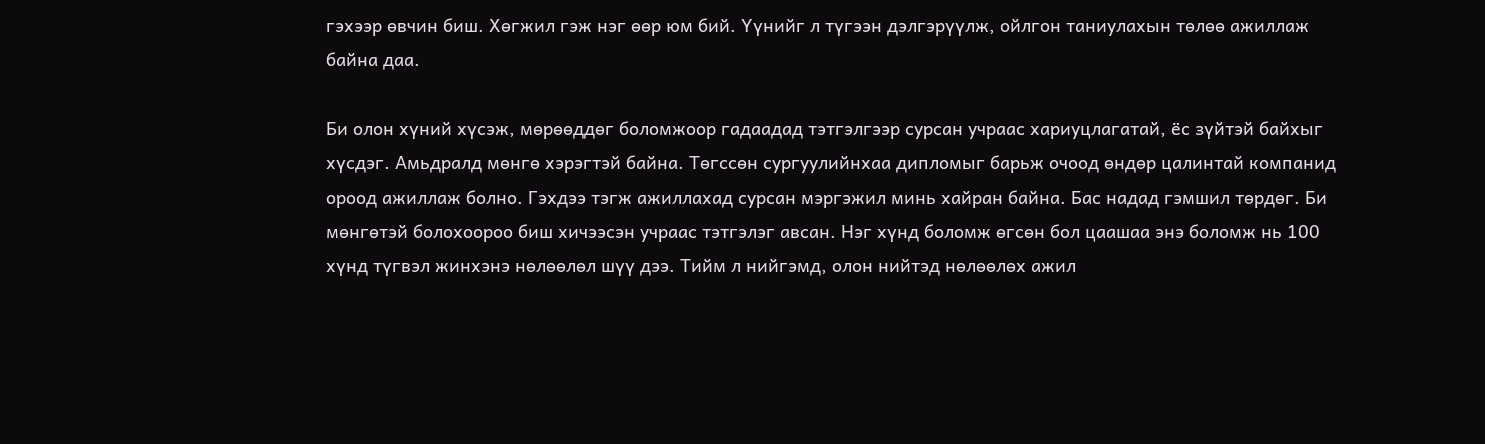гэхээр өвчин биш. Хөгжил гэж нэг өөр юм бий. Үүнийг л түгээн дэлгэрүүлж, ойлгон таниулахын төлөө ажиллаж байна даа.

Би олон хүний хүсэж, мөрөөддөг боломжоор гадаадад тэтгэлгээр сурсан учраас хариуцлагатай, ёс зүйтэй байхыг хүсдэг. Амьдралд мөнгө хэрэгтэй байна. Төгссөн сургуулийнхаа дипломыг барьж очоод өндөр цалинтай компанид ороод ажиллаж болно. Гэхдээ тэгж ажиллахад сурсан мэргэжил минь хайран байна. Бас надад гэмшил төрдөг. Би мөнгөтэй болохоороо биш хичээсэн учраас тэтгэлэг авсан. Нэг хүнд боломж өгсөн бол цаашаа энэ боломж нь 100 хүнд түгвэл жинхэнэ нөлөөлөл шүү дээ. Тийм л нийгэмд, олон нийтэд нөлөөлөх ажил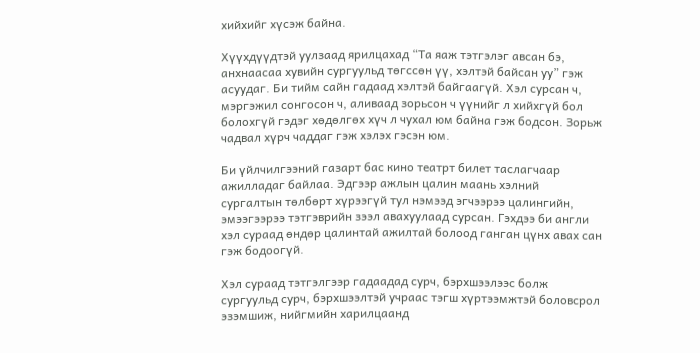хийхийг хүсэж байна.

Хүүхдүүдтэй уулзаад ярилцахад “Та яаж тэтгэлэг авсан бэ, анхнаасаа хувийн сургуульд төгссөн үү, хэлтэй байсан уу” гэж асуудаг. Би тийм сайн гадаад хэлтэй байгаагүй. Хэл сурсан ч, мэргэжил сонгосон ч, аливаад зорьсон ч үүнийг л хийхгүй бол болохгүй гэдэг хөдөлгөх хүч л чухал юм байна гэж бодсон. Зорьж чадвал хүрч чаддаг гэж хэлэх гэсэн юм.

Би үйлчилгээний газарт бас кино театрт билет таслагчаар ажилладаг байлаа. Эдгээр ажлын цалин маань хэлний сургалтын төлбөрт хүрээгүй тул нэмээд эгчээрээ цалингийн, эмээгээрээ тэтгэврийн зээл авахуулаад сурсан. Гэхдээ би англи хэл сураад өндөр цалинтай ажилтай болоод ганган цүнх авах сан гэж бодоогүй.

Хэл сураад тэтгэлгээр гадаадад сурч, бэрхшээлээс болж сургуульд сурч, бэрхшээлтэй учраас тэгш хүртээмжтэй боловсрол эзэмшиж, нийгмийн харилцаанд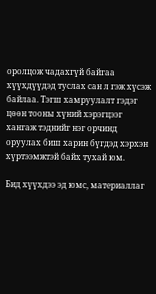оролцож чадахгүй байгаа хүүхдүүдэд туслах сан л гэж хүсэж байлаа. Тэгш хамруулалт гэдэг цөөн тооны хүний хэрэгцээг хангаж тэднийг нэг орчинд оруулах биш харин бүгдэд хэрхэн хүртээмжтэй байх тухай юм.

Бид хүүхдээ эд юмс, материаллаг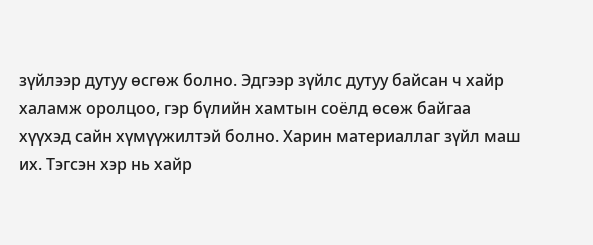зүйлээр дутуу өсгөж болно. Эдгээр зүйлс дутуу байсан ч хайр халамж оролцоо, гэр бүлийн хамтын соёлд өсөж байгаа хүүхэд сайн хүмүүжилтэй болно. Харин материаллаг зүйл маш их. Тэгсэн хэр нь хайр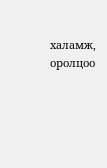халамж, оролцоо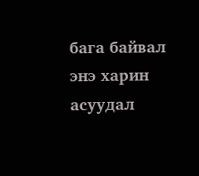бага байвал энэ харин асуудал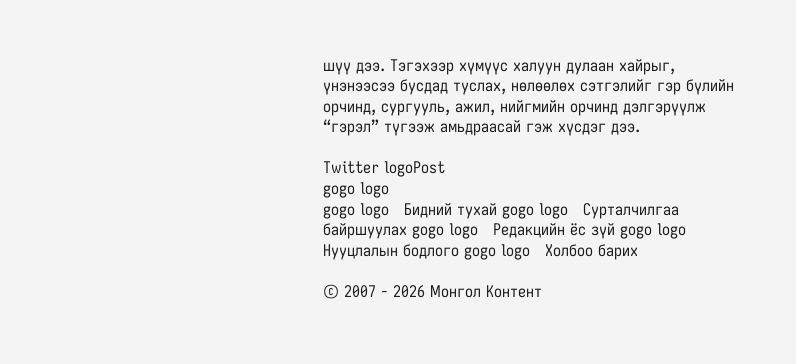шүү дээ. Тэгэхээр хүмүүс халуун дулаан хайрыг, үнэнээсээ бусдад туслах, нөлөөлөх сэтгэлийг гэр бүлийн орчинд, сургууль, ажил, нийгмийн орчинд дэлгэрүүлж “гэрэл” түгээж амьдраасай гэж хүсдэг дээ.

Twitter logoPost
gogo logo
gogo logo   Бидний тухай gogo logo   Сурталчилгаа байршуулах gogo logo   Редакцийн ёс зүй gogo logo  Нууцлалын бодлого gogo logo   Холбоо барих

© 2007 - 2026 Монгол Контент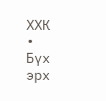ХХК   •   Бүх эрх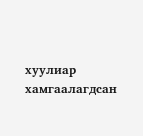хуулиар хамгаалагдсан